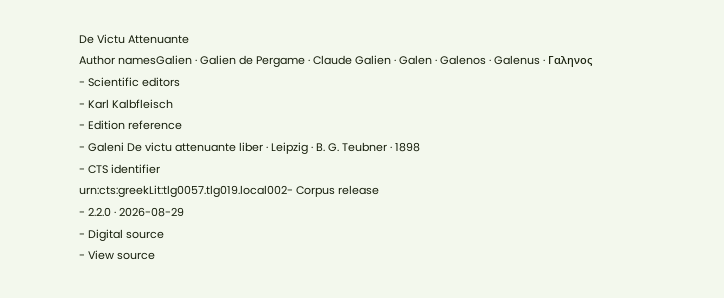De Victu Attenuante
Author namesGalien · Galien de Pergame · Claude Galien · Galen · Galenos · Galenus · Γαληνος
- Scientific editors
- Karl Kalbfleisch
- Edition reference
- Galeni De victu attenuante liber · Leipzig · B. G. Teubner · 1898
- CTS identifier
urn:cts:greekLit:tlg0057.tlg019.local002- Corpus release
- 2.2.0 · 2026-08-29
- Digital source
- View source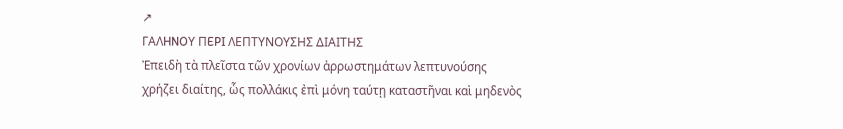↗
ΓΑΛHNOΥ ΠEPI ΛΕΠΤΥΝΟΥΣΗΣ ΔΙΑΙΤΗΣ
Ἐπειδὴ τὰ πλεῖστα τῶν χρονίων ἀρρωστημάτων λεπτυνούσης χρήζει διαίτης, ὧς πολλάκις ἐπὶ μόνη ταύτῃ καταστῆναι καὶ μηδενὸς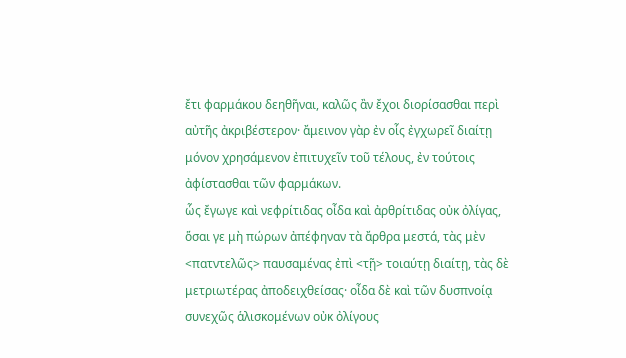ἔτι φαρμάκου δεηθῆναι, καλῶς ἂν ἔχοι διορίσασθαι περὶ αὐτῆς ἀκριβέστερον· ἄμεινον γὰρ ἐν οἷς ἐγχωρεῖ διαίτῃ μόνον χρησάμενον ἐπιτυχεῖν τοῦ τέλους, ἐν τούτοις ἀφίστασθαι τῶν φαρμάκων.
ὧς ἔγωγε καὶ νεφρίτιδας οἶδα καὶ ἀρθρίτιδας οὐκ ὀλίγας, ὅσαι γε μὴ πώρων ἀπέφηναν τὰ ἄρθρα μεστά, τὰς μὲν <πατντελῶς> παυσαμένας ἐπὶ <τῇ> τοιαύτῃ διαίτῃ, τὰς δὲ μετριωτέρας ἀποδειχθείσας· οἶδα δὲ καὶ τῶν δυσπνοίᾳ συνεχῶς ἁλισκομένων οὐκ ὀλίγους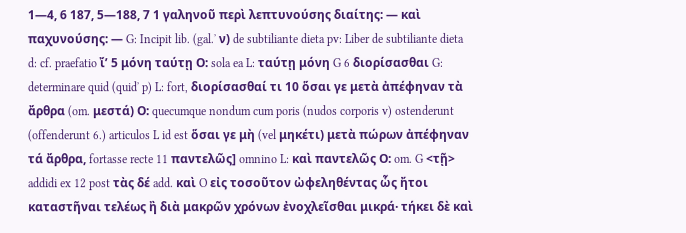1—4, 6 187, 5—188, 7 1 γαληνοῦ περὶ λεπτυνούσης διαίτης: — καὶ παχυνούσης: — G: Incipit lib. (gal.᾿ ν) de subtiliante dieta pv: Liber de subtiliante dieta d: cf. praefatio ἴ’ 5 μόνη ταύτῃ Ο: sola ea L: ταύτῃ μόνη G 6 διορίσασθαι G: determinare quid (quid᾿ p) L: fort, διορίσασθαί τι 10 ὅσαι γε μετὰ ἀπέφηναν τὰ ἄρθρα (om. μεστά) Ο: quecumque nondum cum poris (nudos corporis v) ostenderunt (offenderunt 6.) articulos L id est ὅσαι γε μὴ (vel μηκέτι) μετὰ πώρων ἀπέφηναν τά ἄρθρα, fortasse recte 11 παντελῶς] omnino L: καὶ παντελῶς Ο: om. G <τῇ> addidi ex 12 post τὰς δέ add. καὶ O εἰς τοσοῦτον ὠφεληθέντας ὧς ἤτοι καταστῆναι τελέως ἢ διὰ μακρῶν χρόνων ἐνοχλεῖσθαι μικρά· τήκει δὲ καὶ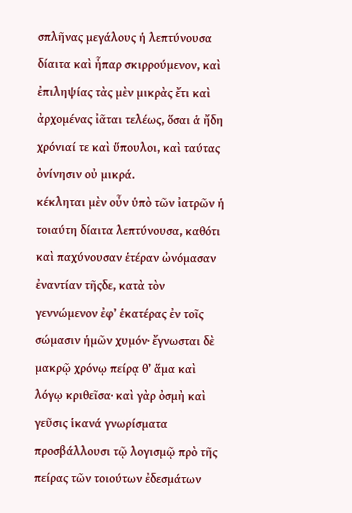σπλῆνας μεγάλους ἡ λεπτύνουσα δίαιτα καὶ ἧπαρ σκιρρούμενον, καὶ ἐπιληψίας τὰς μὲν μικρὰς ἔτι καὶ ἀρχομένας ἰᾶται τελέως, ὅσαι ἁ ἤδη χρόνιαί τε καὶ ὕπουλοι, καὶ ταύτας ὀνίνησιν οὐ μικρά.
κέκληται μὲν οὖν ὑπὸ τῶν ἰατρῶν ἡ τοιαύτη δίαιτα λεπτύνουσα, καθότι καὶ παχύνουσαν ἑτέραν ὠνόμασαν ἐναντίαν τῆςδε, κατὰ τὸν γεννώμενον ἐφ’ ἑκατέρας ἐν τοῖς σώμασιν ἡμῶν χυμόν· ἔγνωσται δὲ μακρῷ χρόνῳ πείρᾳ θ’ ἅμα καὶ λόγῳ κριθεῖσα· καὶ γὰρ ὀσμὴ καὶ γεῦσις ἱκανά γνωρίσματα προσβάλλουσι τῷ λογισμῷ πρὸ τῆς πείρας τῶν τοιούτων ἐδεσμάτων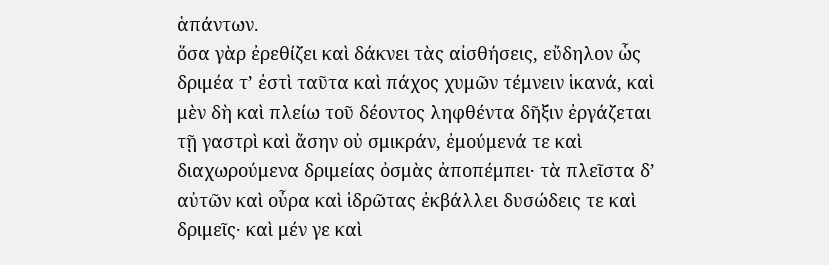ἁπάντων.
ὅσα γὰρ ἐρεθίζει καὶ δάκνει τὰς αἰσθήσεις, εὔδηλον ὧς δριμέα τ’ ἐστὶ ταῦτα καὶ πάχος χυμῶν τέμνειν ἱκανά, καὶ μὲν δὴ καὶ πλείω τοῦ δέοντος ληφθέντα δῆξιν ἐργάζεται τῇ γαστρὶ καὶ ἄσην οὐ σμικράν, ἐμούμενά τε καὶ διαχωρούμενα δριμείας ὀσμὰς ἀποπέμπει· τὰ πλεῖστα δ’ αὐτῶν καὶ οὖρα καὶ ἱδρῶτας ἐκβάλλει δυσώδεις τε καὶ δριμεῖς· καὶ μέν γε καὶ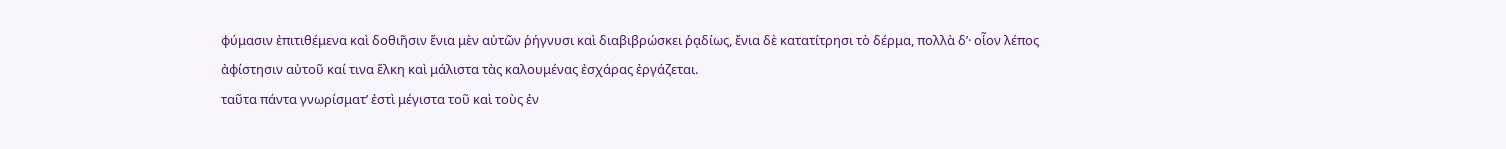φύμασιν ἐπιτιθέμενα καὶ δοθιῆσιν ἕνια μὲν αὐτῶν ῥήγνυσι καὶ διαβιβρώσκει ῥᾳδίως, ἔνια δὲ κατατίτρησι τὸ δέρμα, πολλὰ δ’· οἷον λέπος ἀφίστησιν αὐτοῦ καί τινα ἕλκη καὶ μάλιστα τὰς καλουμένας ἐσχάρας ἐργάζεται.
ταῦτα πάντα γνωρίσματ’ ἐστὶ μέγιστα τοῦ καὶ τοὺς ἐν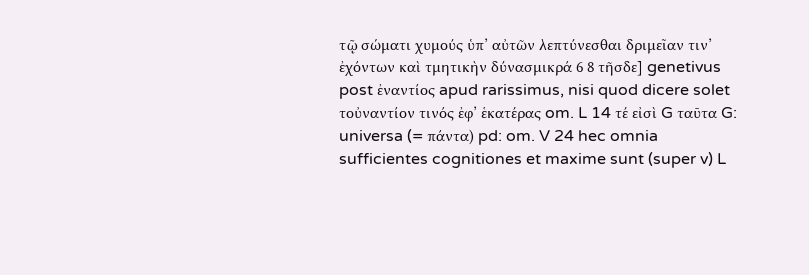τῷ σώματι χυμούς ὑπ’ αὐτῶν λεπτύνεσθαι δριμεῖαν τιν’ ἐχόντων καὶ τμητικὴν δύνασμικρά 6 8 τῆσδε] genetivus post ἐναντίος apud rarissimus, nisi quod dicere solet τοὐναντίον τινός ἐφ’ ἑκατέρας om. L 14 τέ εἰσὶ G ταῦτα G: universa (= πάντα) pd: om. V 24 hec omnia sufficientes cognitiones et maxime sunt (super v) L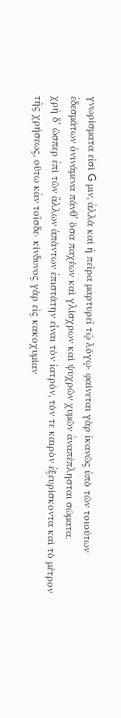γνωρίσματα εἰσὶ G μιν, ἀλλὰ καὶ ἡ πεῖρα μαρτυρεῖ τῷ λόγῳ· φαίνεται γὰρ ἱκανῶς ὑπὸ τῶν τοιούτων ἐδεσμάτων ὀνινάμενα πάνθ’ ὅσα παχέων καὶ γλίσχρων καὶ ψυχρῶν χυμῶν ἀναπέπλησται σώματα.
χρὴ δ’ ὥσπερ ἐπὶ τῶν ἄλλων ἁπάντων ἐπιστάτην εἷναι τὸν ἰατρόν, τόν τε καιρὸν ἐξευρίσκοντα καὶ τὸ μέτρον τῆς χρήσεως, οὕτω κἀν τοῖσδε· κίνδυνος γὰρ εἰς κακοχυμίαν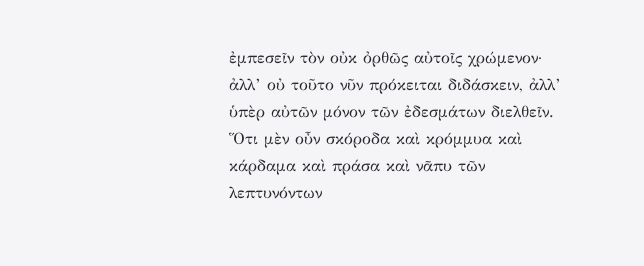ἐμπεσεῖν τὸν οὐκ ὀρθῶς αὐτοῖς χρώμενον· ἀλλ’ οὐ τοῦτο νῦν πρόκειται διδάσκειν, ἀλλ’ ὑπὲρ αὐτῶν μόνον τῶν ἐδεσμάτων διελθεῖν.
Ὅτι μὲν οὖν σκόροδα καὶ κρόμμυα καὶ κάρδαμα καὶ πράσα καὶ νᾶπυ τῶν λεπτυνόντων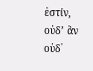ἐστίν, οὐδ’ ἂν οὐδ᾿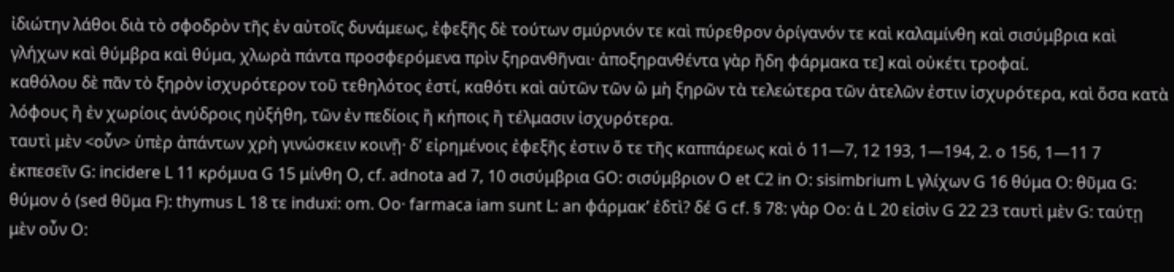ἰδιώτην λάθοι διὰ τὸ σφοδρὸν τῆς ἐν αὐτοῖς δυνάμεως, ἐφεξῆς δὲ τούτων σμύρνιόν τε καὶ πύρεθρον ὀρίγανόν τε καὶ καλαμίνθη καὶ σισύμβρια καὶ γλήχων καὶ θύμβρα καὶ θύμα, χλωρὰ πάντα προσφερόμενα πρὶν ξηρανθῆναι· ἀποξηρανθέντα γὰρ ἤδη φάρμακα τε] καὶ οὐκέτι τροφαί.
καθόλου δὲ πᾶν τὸ ξηρὸν ἰσχυρότερον τοῦ τεθηλότος ἐστί, καθότι καὶ αὐτῶν τῶν ὢ μὴ ξηρῶν τὰ τελεώτερα τῶν ἀτελῶν ἐστιν ἰσχυρότερα, καὶ ὅσα κατὰ λόφους ἢ ἐν χωρίοις ἀνύδροις ηὐξήθη, τῶν ἐν πεδίοις ἢ κήποις ἢ τέλμασιν ἰσχυρότερα.
ταυτὶ μὲν <οὗν> ὑπὲρ ἀπάντων χρὴ γινώσκειν κοινῇ· δ’ εἰρημένοις ἐφεξῆς ἐστιν ὅ τε τῆς καππάρεως καὶ ὁ 11—7, 12 193, 1—194, 2. o 156, 1—11 7 ἐκπεσεῖν G: incidere L 11 κρόμυα G 15 μίνθη Ο, cf. adnota ad 7, 10 σισύμβρια GO: σισύμβριον Ο et C2 in Ο: sisimbrium L γλίχων G 16 θύμα Ο: θῦμα G: θύμον ὁ (sed θῦμα F): thymus L 18 τε induxi: om. Οο· farmaca iam sunt L: an φάρμακ’ ἐδτὶ? δέ G cf. § 78: γὰρ Οο: ἁ L 20 εἰσὶν G 22 23 ταυτὶ μὲν G: ταύτῃ μὲν οὖν Ο: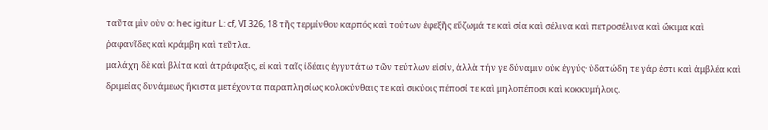ταῦτα μὶν οὑν o: hec igitur L: cf, VI 326, 18 τῆς τερμίνθου καρπός καὶ τούτων ἐφεξῆς εὔζωμά τε καὶ σία καὶ σέλινα καὶ πετροσέλινα καὶ ὤκιμα καὶ ῥαφανῖδες καὶ κράμβη καὶ τεῦτλα.
μαλάχη δὲ καὶ βλίτα καὶ ἀτράφαξις, εἰ καὶ ταῖς ἰδέαις ἐγγυτάτω τῶν τεύτλων εἰσίν, ἀλλὰ τήν γε δύναμιν οὐκ ἐγγύς· ὑδατώδη τε γάρ ἐστι καὶ ἀμβλέα καὶ δριμείας δυνάμεως ἤκιστα μετέχοντα παραπλησίως κολοκύνθαις τε καὶ σικύοις πέποσί τε καὶ μηλοπέποσι καὶ κοκκυμήλοις.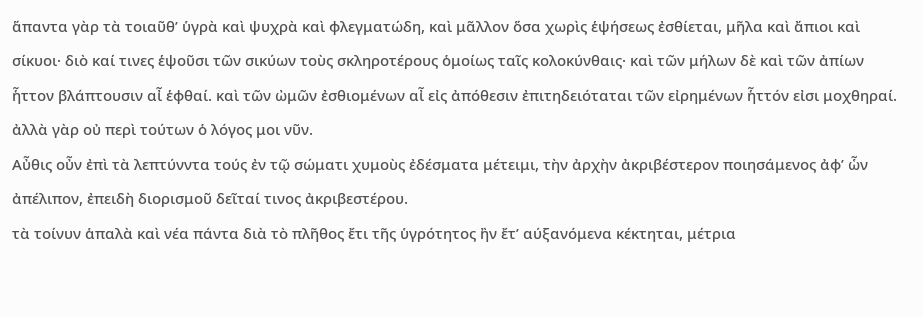ἅπαντα γὰρ τὰ τοιαῦθ’ ὑγρὰ καὶ ψυχρὰ καὶ φλεγματώδη, καὶ μᾶλλον ὅσα χωρὶς ἑψήσεως ἐσθίεται, μῆλα καὶ ἄπιοι καὶ σίκυοι· διὸ καί τινες ἑψοῦσι τῶν σικύων τοὺς σκληροτέρους ὁμοίως ταῖς κολοκύνθαις· καὶ τῶν μήλων δὲ καὶ τῶν ἀπίων ἧττον βλάπτουσιν αἶ ἑφθαί. καὶ τῶν ὠμῶν ἐσθιομένων αἶ εἰς ἀπόθεσιν ἐπιτηδειόταται τῶν εἰρημένων ἧττόν εἰσι μοχθηραί. ἀλλὰ γὰρ οὐ περὶ τούτων ὁ λόγος μοι νῦν.
Αὖθις οὖν ἐπὶ τὰ λεπτύνντα τούς ἐν τῷ σώματι χυμοὺς ἐδέσματα μέτειμι, τὴν ἀρχὴν ἀκριβέστερον ποιησάμενος ἀφ’ ὧν ἀπέλιπον, ἐπειδὴ διορισμοῦ δεῖταί τινος ἀκριβεστέρου.
τὰ τοίνυν ἁπαλὰ καὶ νέα πάντα διὰ τὸ πλῆθος ἔτι τῆς ὑγρότητος ἢν ἔτ’ αύξανόμενα κέκτηται, μέτρια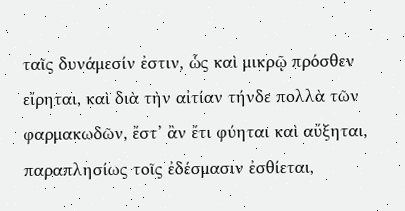ταῖς δυνάμεσίν ἐστιν, ὧς καὶ μικρῷ πρόσθεν εἴρηται, καὶ διὰ τὴν αἰτίαν τήνδε πολλὰ τῶν φαρμακωδῶν, ἔστ’ ἂν ἔτι φύηται καὶ αὔξηται, παραπλησίως τοῖς ἐδέσμασιν ἐσθίεται,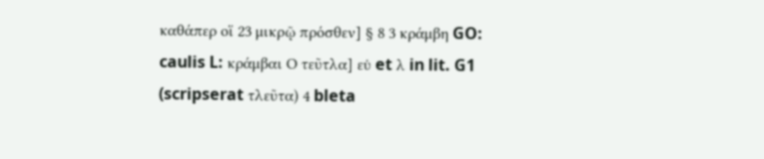καθάπερ οἵ 23 μικρῷ πρόσθεν] § 8 3 κράμβη GO: caulis L: κράμβαι Ο τεῦτλα] εὑ et λ in lit. G1 (scripserat τλεῦτα) 4 bleta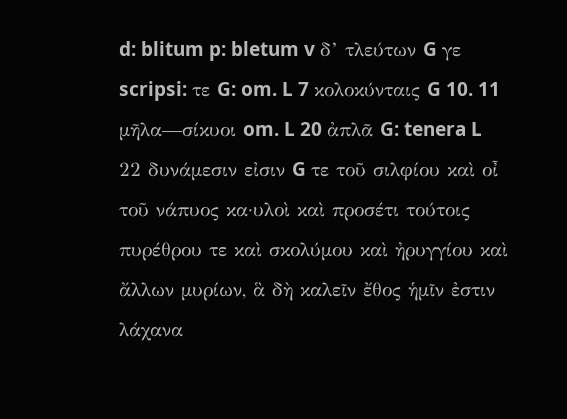d: blitum p: bletum v δ’ τλεύτων G γε scripsi: τε G: om. L 7 κολοκύνταις G 10. 11 μῆλα—σίκυοι om. L 20 ἀπλᾶ G: tenera L 22 δυνάμεσιν εἰσιν G τε τοῦ σιλφίου καὶ οἶ τοῦ νάπυος κα·υλοὶ καὶ προσέτι τούτοις πυρέθρου τε καὶ σκολύμου καὶ ἠρυγγίου καὶ ἄλλων μυρίων, ἃ δὴ καλεῖν ἔθος ἡμῖν ἐστιν λάχανα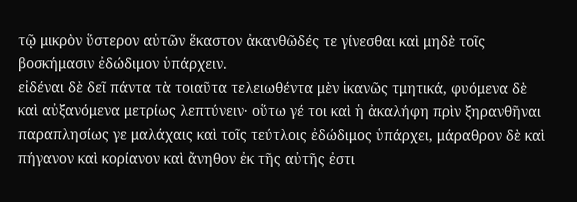τῷ μικρὸν ὕστερον αὐτῶν ἕκαστον ἀκανθῶδές τε γίνεσθαι καὶ μηδὲ τοῖς βοσκήμασιν ἐδώδιμον ὑπάρχειν.
εἰδέναι δὲ δεῖ πάντα τὰ τοιαῦτα τελειωθέντα μὲν ἱκανῶς τμητικά, φυόμενα δὲ καὶ αὐξανόμενα μετρίως λεπτύνειν· οὕτω γέ τοι καὶ ἡ ἀκαλήφη πρὶν ξηρανθῆναι παραπλησίως γε μαλάχαις καὶ τοῖς τεύτλοις ἐδώδιμος ὑπάρχει, μάραθρον δὲ καὶ πήγανον καὶ κορίανον καὶ ἄνηθον ἐκ τῆς αὐτῆς ἐστι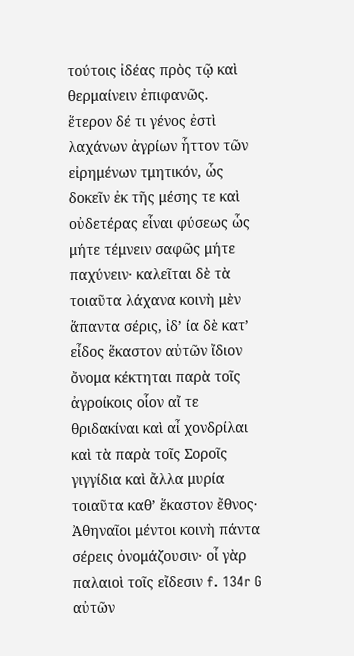τούτοις ἰδέας πρὸς τῷ καὶ θερμαίνειν ἐπιφανῶς.
ἕτερον δέ τι γένος ἐστὶ λαχάνων ἀγρίων ἧττον τῶν εἰρημένων τμητικόν, ὧς δοκεῖν ἐκ τῆς μέσης τε καὶ οὐδετέρας εἷναι φύσεως ὧς μήτε τέμνειν σαφῶς μήτε παχύνειν· καλεῖται δὲ τὰ τοιαῦτα λάχανα κοινὴ μὲν ἅπαντα σέρις, ἰδ’ ία δὲ κατ’ εἶδος ἕκαστον αὐτῶν ἴδιον ὄνομα κέκτηται παρὰ τοῖς ἀγροίκοις οἷον αἴ τε θριδακίναι καὶ αἶ χονδρίλαι καὶ τὰ παρὰ τοῖς Σοροῖς γιγγίδια καὶ ἄλλα μυρία τοιαῦτα καθ’ ἕκαστον ἔθνος· Ἀθηναῖοι μέντοι κοινὴ πάντα σέρεις ὀνομάζουσιν· οἶ γὰρ παλαιοὶ τοῖς εἴδεσιν f. 134r G αὐτῶν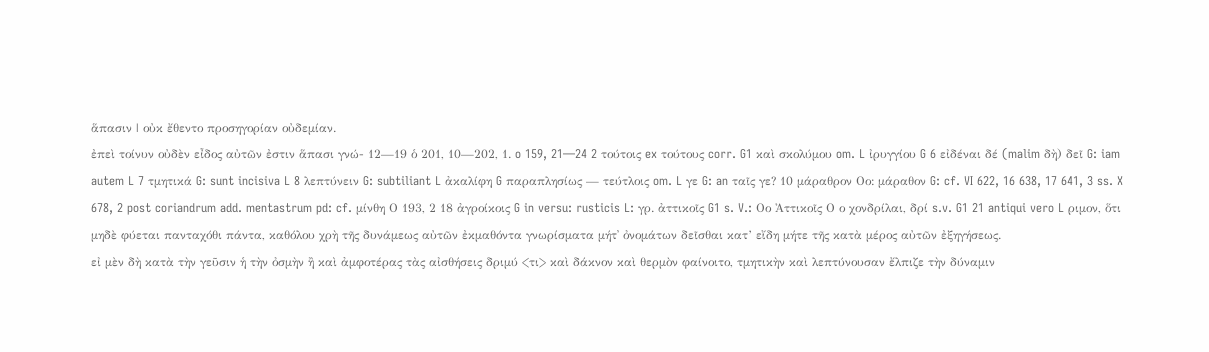ἅπασιν | οὐκ ἔθεντο προσηγορίαν οὐδεμίαν.
ἐπεὶ τοίνυν οὐδὲν εἶδος αὐτῶν ἐστιν ἅπασι γνώ- 12—19 ὁ 201, 10—202, 1. o 159, 21—24 2 τούτοις ex τούτους corr. G1 καὶ σκολύμου om. L ἰρυγγίου G 6 εἰδέναι δέ (malim δὴ) δεῖ G: iam autem L 7 τμητικά G: sunt incisiva L 8 λεπτύνειν G: subtiliant L ἀκαλίφη G παραπλησίως — τεύτλοις om. L γε G: an ταῖς γε? 10 μάραθρον Οο: μάραθον G: cf. VI 622, 16 638, 17 641, 3 ss. X 678, 2 post coriandrum add. mentastrum pd: cf. μίνθη Ο 193, 2 18 ἀγροίκοις G in versu: rusticis L: γρ. ἀττικοῖς G1 s. V.: Οο Ἀττικοῖς Ο ο χονδρίλαι, δρί s.v. G1 21 antiqui vero L ριμον, ὅτι μηδὲ φύεται πανταχόθι πάντα, καθόλου χρὴ τῆς δυνάμεως αὐτῶν ἐκμαθόντα γνωρίσματα μήτ᾿ ὀνομάτων δεῖσθαι κατ’ εἴδη μήτε τῆς κατὰ μέρος αὐτῶν ἐξηγήσεως.
εἰ μὲν δὴ κατὰ τὴν γεῦσιν ἡ τὴν ὀσμὴν ἢ καὶ ἀμφοτέρας τὰς αἰσθήσεις δριμύ <τι> καὶ δάκνον καὶ θερμὸν φαίνοιτο, τμητικὴν καὶ λεπτύνουσαν ἔλπιζε τὴν δύναμιν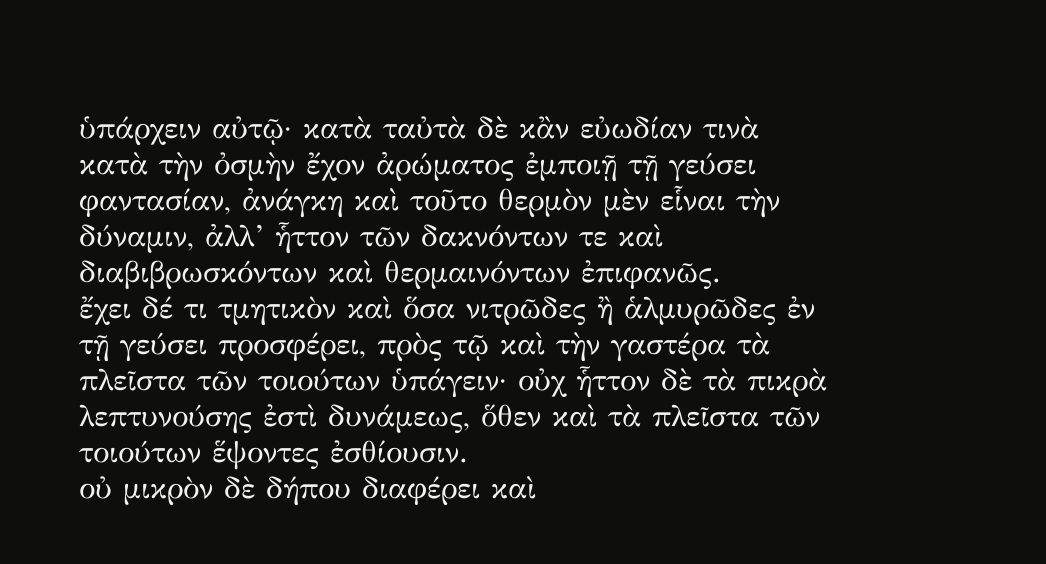ὑπάρχειν αὐτῷ· κατὰ ταὐτὰ δὲ κἂν εὐωδίαν τινὰ κατὰ τὴν ὀσμὴν ἔχον ἀρώματος ἐμποιῇ τῇ γεύσει φαντασίαν, ἀνάγκη καὶ τοῦτο θερμὸν μὲν εἷναι τὴν δύναμιν, ἀλλ’ ἧττον τῶν δακνόντων τε καὶ διαβιβρωσκόντων καὶ θερμαινόντων ἐπιφανῶς.
ἔχει δέ τι τμητικὸν καὶ ὅσα νιτρῶδες ἢ ἁλμυρῶδες ἐν τῇ γεύσει προσφέρει, πρὸς τῷ καὶ τὴν γαστέρα τὰ πλεῖστα τῶν τοιούτων ὑπάγειν· οὐχ ἧττον δὲ τὰ πικρὰ λεπτυνούσης ἐστὶ δυνάμεως, ὅθεν καὶ τὰ πλεῖστα τῶν τοιούτων ἕψοντες ἐσθίουσιν.
οὐ μικρὸν δὲ δήπου διαφέρει καὶ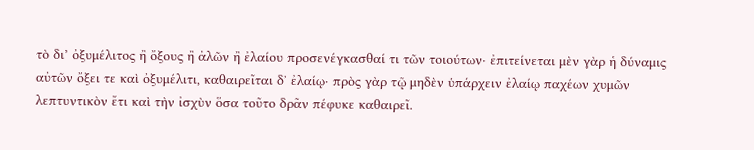τὸ δι’ ὀξυμέλιτος ἢ ὄξους ἢ ἀλῶν ἢ ἐλαίου προσενέγκασθαί τι τῶν τοιούτων· ἐπιτείνεται μὲν γὰρ ἡ δύναμις αὐτῶν ὄξει τε καὶ ὀξυμέλιτι, καθαιρεῖται δ᾿ ἐλαίῳ· πρὸς γὰρ τῷ μηδὲν ὑπάρχειν ἐλαίῳ παχέων χυμῶν λεπτυντικὸν ἔτι καὶ τὴν ἰσχὺν ὅσα τοῦτο δρᾶν πέφυκε καθαιρεῖ.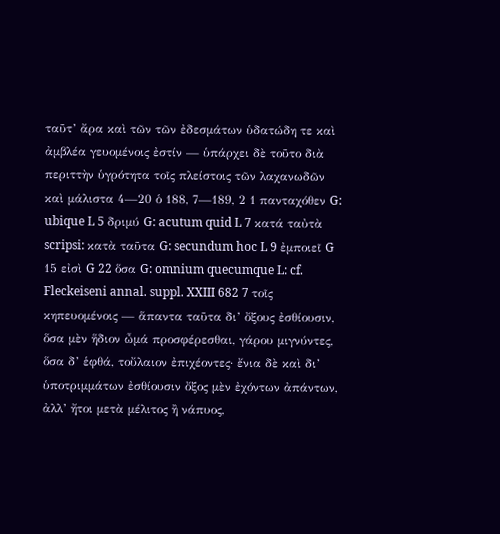ταῦτ’ ἄρα καὶ τῶν τῶν ἐδεσμάτων ὑδατώδη τε καὶ ἀμβλέα γευομένοις ἐστίν — ὑπάρχει δὲ τοῦτο διὰ περιττὴν ὑγρότητα τοῖς πλείστοις τῶν λαχανωδῶν καὶ μάλιστα 4—20 ὁ 188, 7—189, 2 1 πανταχόθεν G: ubique L 5 δριμύ G: acutum quid L 7 κατά ταὐτὰ scripsi: κατὰ ταῦτα G: secundum hoc L 9 ἐμποιεῖ G 15 εἰσὶ G 22 ὅσα G: omnium quecumque L: cf. Fleckeiseni annal. suppl. XXIII 682 7 τοῖς κηπευομένοις — ἅπαντα ταῦτα δι’ ὄξους ἐσθίουσιν, ὅσα μὲν ἥδιον ὦμά προσφέρεσθαι, γάρου μιγνύντες, ὅσα δ’ ἑφθά, τοὔλαιον ἐπιχέοντες· ἔνια δὲ καὶ δι’ ὑποτριμμάτων ἐσθίουσιν ὄξος μὲν ἐχόντων ἀπάντων, ἀλλ’ ἤτοι μετὰ μέλιτος ἢ νάπυος,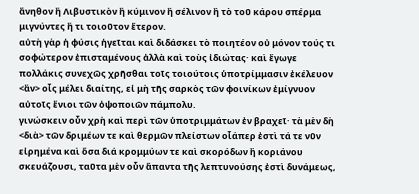ἄνηθον ἢ Λιβυστικὸν ἢ κύμινον ἢ σέλινον ἢ τὸ τοῦ κάρου σπέρμα μιγνύντες ἢ τι τοιοῦτον ἕτερον.
αὐτὴ γὰρ ἡ φύσις ἡγεῖται καὶ διδάσκει τὸ ποιητέον οὐ μόνον τούς τι σοφώτερον ἐπισταμένους ἀλλὰ καὶ τοὺς ἰδιώτας· καὶ ἔγωγε πολλάκις συνεχῶς χρῆσθαι τοῖς τοιούτοις ὑποτρίμμασιν ἐκέλευον <ἂν> οἷς μέλει διαίτης, εἰ μὴ τῆς σαρκὸς τῶν φοινίκων ἐμίγνυον αὐτοῖς ἔνιοι τῶν ὀψοποιῶν πάμπολυ.
γινώσκειν οὖν χρὴ καὶ περὶ τῶν ὑποτριμμάτων ἐν βραχεῖ· τὰ μὲν δὴ <διὰ> τῶν δριμέων τε καὶ θερμῶν πλείστων οἷάπερ ἐστὶ τά τε νῦν εἰρημένα καὶ ὅσα διά κρομμύων τε καὶ σκορόδων ἢ κοριάνου σκευάζουσι, ταῦτα μὲν οὖν ἅπαντα τῆς λεπτυνούσης ἐστὶ δυνάμεως,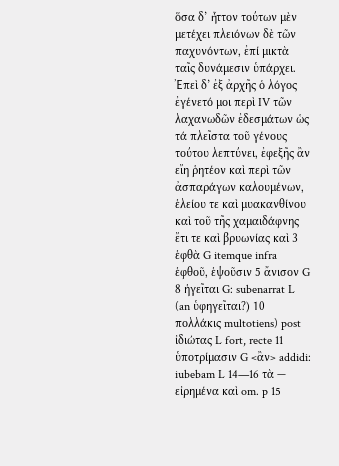ὅσα δ’ ἧττον τούτων μὲν μετέχει πλειόνων δὲ τῶν παχυνόντων, ἐπί μικτὰ ταῖς δυνάμεσιν ὑπάρχει.
Ἐπεὶ δ’ ἐξ ἀρχῆς ὁ λόγος ἐγένετό μοι περὶ IV τῶν λαχανωδῶν ἐδεσμάτων ὡς τά πλεῖστα τοῦ γένους τούτου λεπτύνει, ἐφεξῆς ἂν εἴη ῥητέον καὶ περὶ τῶν ἀσπαράγων καλουμένων, ἑλείου τε καὶ μυακανθίνου καὶ τοῦ τῆς χαμαιδάφνης ἔτι τε καὶ βρυωνίας καὶ 3 ἑφθὰ G itemque infra ἑφθοῦ, ἑψοῦσιν 5 ἄνισον G 8 ἡγεῖται G: subenarrat L (an ὑφηγεῖται?) 10 πολλάκις multotiens) post ἰδιώτας L fort, recte 11 ὑποτρίμασιν G <ἂν> addidi: iubebam L 14—16 τὰ — εἰρημένα καὶ om. p 15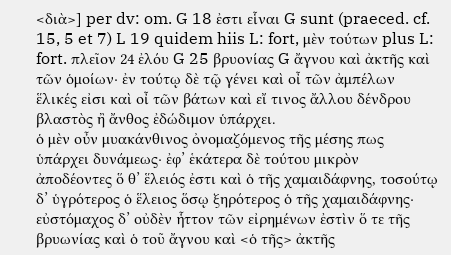<διὰ>] per dv: om. G 18 ἐστι εἷναι G sunt (praeced. cf. 15, 5 et 7) L 19 quidem hiis L: fort, μὲν τούτων plus L: fort. πλεῖον 24 ἐλόυ G 25 βρυονίας G ἄγνου καὶ ἀκτῆς καὶ τῶν ὁμοίων· ἐν τούτῳ δὲ τῷ γένει καὶ οἶ τῶν ἀμπέλων ἕλικές εἰσι καὶ οἶ τῶν βάτων καὶ εἴ τινος ἄλλου δένδρου βλαστὸς ἢ ἄνθος ἐδώδιμον ὑπάρχει.
ὁ μὲν οὖν μυακάνθινος ὀνομαζόμενος τῆς μέσης πως ὑπάρχει δυνάμεως· ἐφ’ ἑκάτερα δὲ τούτου μικρὸν ἀποδέοντες ὅ θ’ ἕλειός ἐστι καὶ ὁ τῆς χαμαιδάφνης, τοσούτῳ δ’ ὑγρότερος ὁ ἕλειος ὅσῳ ξηρότερος ὁ τῆς χαμαιδάφνης· εὐστόμαχος δ’ οὐδὲν ἧττον τῶν εἰρημένων ἐστὶν ὅ τε τῆς βρυωνίας καὶ ὁ τοῦ ἄγνου καὶ <ὁ τῆς> ἀκτῆς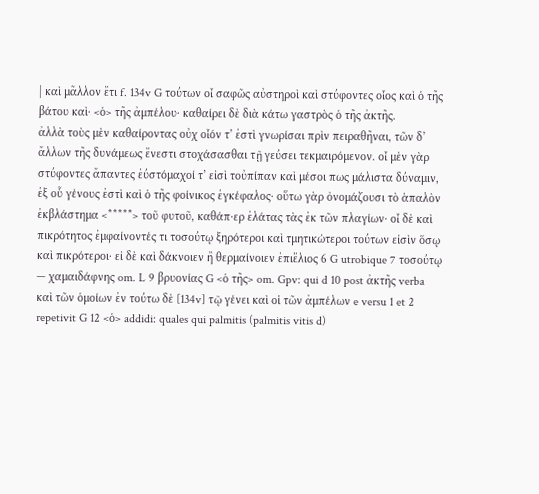| καὶ μᾶλλον ἔτι f. 134v G τούτων οἶ σαφῶς αὐστηροὶ καὶ στύφοντες οἷος καὶ ὁ τῆς βάτου καὶ· <ὁ> τῆς ἀμπέλου· καθαίρει δὲ διὰ κάτω γαστρὸς ὁ τῆς ἀκτῆς.
ἀλλὰ τοὺς μὲν καθαίροντας οὐχ οἷόν τ’ ἐστὶ γνωρίσαι πρὶν πειραθῆναι, τῶν δ’ ἄλλων τῆς δυνάμεως ἔνεστι στοχάσασθαι τῇ γεύσει τεκμαιρόμενον. οἶ μὲν γὰρ στύφοντες ἄπαντες ἐύστόμαχοί τ’ εἰσὶ τοὐπίπαν καὶ μέσοι πως μάλιστα δύναμιν, ἐξ οὗ γένους ἐστὶ καὶ ὁ τῆς φοίνικος ἐγκέφαλος· οὕτω γὰρ ὀνομάζουσι τὸ ἁπαλὸν ἐκβλάστημα <*****> τοῦ φυτοῦ, καθάπ·ερ ἐλάτας τὰς ἐκ τῶν πλαγίων· οἶ δὲ καὶ πικρότητος ἐμφαίνοντές τι τοσούτῳ ξηρότεροι καὶ τμητικώτεροι τούτων εἰσὶν ὅσῳ καὶ πικρότεροι· εἰ δὲ καὶ δάκνοιεν ἢ θερμαίνοιεν ἐπιἕλιος 6 G utrobique 7 τοσούτῳ — χαμαιδάφνης om. L 9 βρυονίας G <ὁ τῆς> om. Gpv: qui d 10 post ἀκτῆς verba καὶ τῶν ὁμοίων ἐν τούτω δὲ [134v] τῷ γένει καὶ οἱ τῶν ἀμπέλων e versu 1 et 2 repetivit G 12 <ὁ> addidi: quales qui palmitis (palmitis vitis d)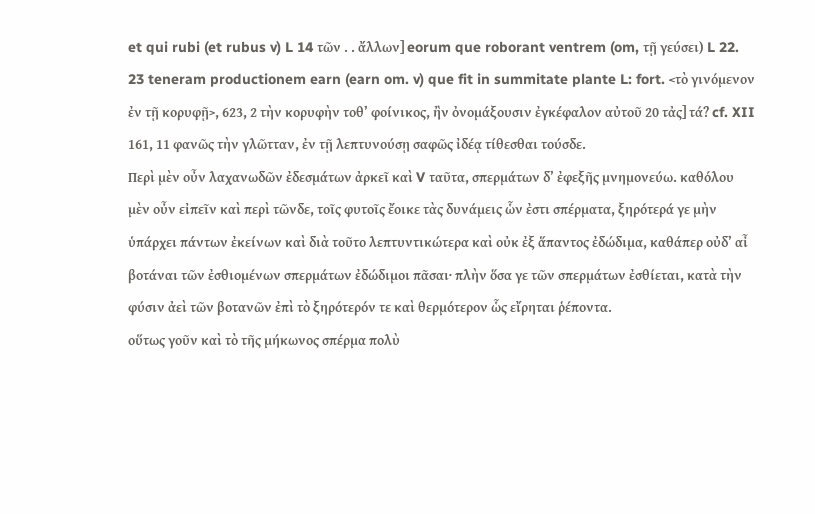et qui rubi (et rubus v) L 14 τῶν . . ἄλλων] eorum que roborant ventrem (om, τῇ γεύσει) L 22. 23 teneram productionem earn (earn om. v) que fit in summitate plante L: fort. <τὸ γινόμενον ἐν τῇ κορυφῇ>, 623, 2 τὴν κορυφὴν τοθ’ φοίνικος, ἢν ὀνομάξουσιν ἐγκέφαλον αὐτοῦ 20 τἀς] τά? cf. XII 161, 11 φανῶς τὴν γλῶτταν, ἐν τῇ λεπτυνούσῃ σαφῶς ἰδέᾳ τίθεσθαι τούσδε.
Περὶ μὲν οὖν λαχανωδῶν ἐδεσμάτων ἀρκεῖ καὶ V ταῦτα, σπερμάτων δ’ ἐφεξῆς μνημονεύω. καθόλου μὲν οὖν εἰπεῖν καὶ περὶ τῶνδε, τοῖς φυτοῖς ἔοικε τὰς δυνάμεις ὧν ἐστι σπέρματα, ξηρότερά γε μὴν ὑπάρχει πάντων ἐκείνων καὶ διὰ τοῦτο λεπτυντικώτερα καὶ οὐκ ἐξ ἅπαντος ἐδώδιμα, καθάπερ οὐδ’ αἶ βοτάναι τῶν ἐσθιομένων σπερμάτων ἐδώδιμοι πᾶσαι· πλὴν ὅσα γε τῶν σπερμάτων ἐσθίεται, κατὰ τὴν φύσιν ἀεὶ τῶν βοτανῶν ἐπὶ τὸ ξηρότερόν τε καὶ θερμότερον ὧς εἴρηται ῥέποντα.
οὕτως γοῦν καὶ τὸ τῆς μήκωνος σπέρμα πολὺ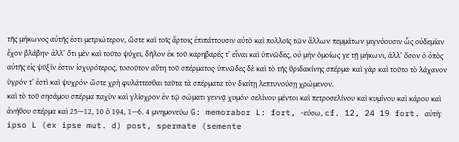τῆς μήκωνος αὐτῆς ἐστι μετριώτερον, ὥστε καὶ τοῖς ἄρτοις ἐπιπάττουσιν αὐτὸ καὶ πολλοῖς τῶν ἄλλων πεμμάτων μιγνύουσιν ὧς οὐδεμίαν ἔχον βλάβην· ἀλλ’ ὅτι μὲν καὶ τοῦτο ψύχει, δῆλον ἐκ τοῦ καρηβαρές τ’ εἷναι καὶ ὑπνῶδες, οὐ μὴν ὁμοίως γε τῇ μήκωνι, ἁλλ’ ὅσον ὁ ὀπὸς αὐτῆς εἰς ψῦξίν ἐστιν ἰσχυρότερος, τοσοῦτον αὕτη τοῦ σπέρματος· ὑπνῶδες δὲ καὶ τὸ τῆς θριδακίνης σπέρμα· καὶ γὰρ καὶ τοῦτο τὸ λάχανον ὑγρόν τ’ ἐστὶ καὶ ψυχρόν· ὥστε χρὴ φυλάττεσθαι ταῦτα τὰ σπέρματα τὸν διαίτῃ λεπτυνούσῃ χρώμενον.
καὶ τὸ τοῦ σησάμου σπέρμα παχὺν καὶ γλίσχρον ἐν τῷ σώματι γεννᾷ χυμόν· σελίνου μέντοι καὶ πετροσελίνου καὶ κυμίνου καὶ κάρου καὶ ἀνήθου σπέρμα καὶ 25—12, 10 ὁ 194, 1—6. 4 μνημονεύω G: memorabor L: fort, -εύσω, cf. 12, 24 19 fort. αὐτὴ: ipso L (ex ipse mut. d) post, spermate (semente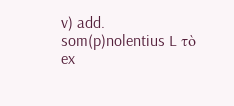v) add. som(p)nolentius L τὸ ex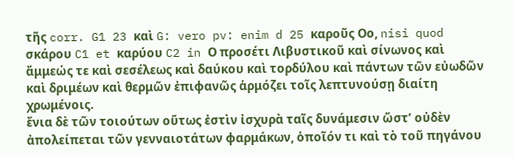τῆς corr. G1 23 καὶ G: vero pv: enim d 25 καροῦς Οο, nisi quod σκάρου C1 et καρύου C2 in Ο προσέτι Λιβυστικοῦ καὶ σίνωνος καὶ ἄμμεώς τε καὶ σεσέλεως καὶ δαύκου καὶ τορδύλου καὶ πάντων τῶν εὐωδῶν καὶ δριμέων καὶ θερμῶν ἐπιφανῶς ἁρμόζει τοῖς λεπτυνούσῃ διαίτη χρωμένοις.
ἔνια δὲ τῶν τοιούτων οὕτως ἐστὶν ἰσχυρὰ ταῖς δυνάμεσιν ὥστ’ οὐδὲν ἀπολείπεται τῶν γενναιοτάτων φαρμάκων, ὁποῖόν τι καὶ τὸ τοῦ πηγάνου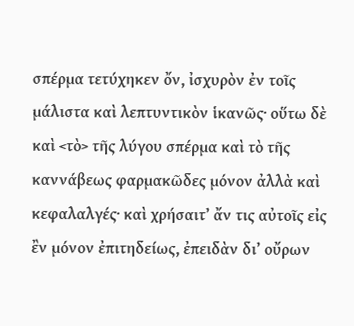σπέρμα τετύχηκεν ὄν, ἰσχυρὸν ἐν τοῖς μάλιστα καὶ λεπτυντικὸν ἱκανῶς· οὕτω δὲ καὶ <τὸ> τῆς λύγου σπέρμα καὶ τὸ τῆς καννάβεως φαρμακῶδες μόνον ἀλλὰ καὶ κεφαλαλγές· καὶ χρήσαιτ’ ἄν τις αὐτοῖς εἰς ἒν μόνον ἐπιτηδείως, ἐπειδὰν δι’ οὔρων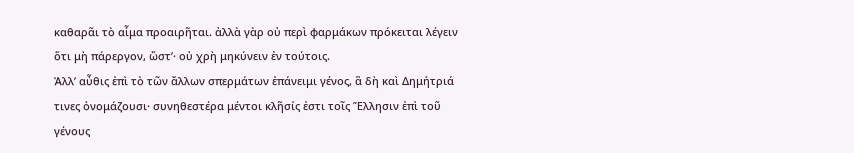καθαρᾶι τὸ αἷμα προαιρῆται. ἀλλὰ γὰρ οὐ περὶ φαρμάκων πρόκειται λέγειν ὅτι μὴ πάρεργον, ὥστ’· οὐ χρὴ μηκύνειν ἐν τούτοις.
Ἀλλ’ αὖθις ἐπὶ τὸ τῶν ἄλλων σπερμάτων ἐπάνειμι γένος, ἃ δὴ καὶ Δημήτριά τινες ὀνομάζουσι· συνηθεστέρα μέντοι κλῆσίς ἐστι τοῖς Ἕλλησιν ἐπὶ τοῦ γένους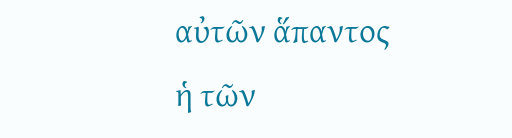αὐτῶν ἅπαντος ἡ τῶν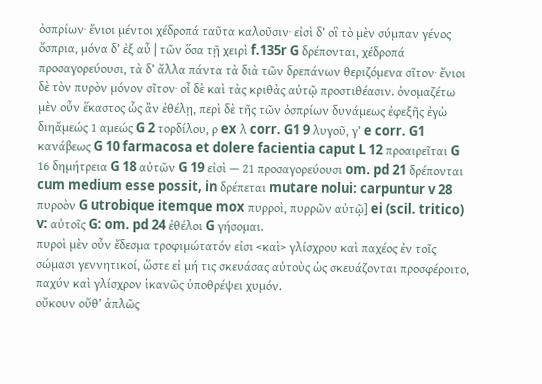ὀσπρίων· ἔνιοι μέντοι χέδροπά ταῦτα καλοῦσιν· εἰσὶ δ’ οἳ τὸ μὲν σύμπαν γένος ὄσπρια, μόνα δ’ ἐξ αὖ | τῶν ὅσα τῇ χειρὶ f.135r G δρέπονται, χέδροπά προσαγορεύουσι, τὰ δ’ ἄλλα πάντα τὰ διὰ τῶν δρεπάνων θεριζόμενα σῖτον· ἔνιοι δὲ τὸν πυρὸν μόνον σῖτον· οἶ δὲ καὶ τὰς κριθὰς αὐτῷ προστιθέασιν. ὀνομαζέτω μὲν οὖν ἕκαστος ὧς ἂν ἐθέλῃ, περὶ δὲ τῆς τῶν ὀσπρίων δυνάμεως ἐφεξῆς ἐγὼ διηἄμεώς 1 αμεώς G 2 τορδίλου, ρ ex λ corr. G1 9 λυγοῦ, γ’ e corr. G1 κανάβεως G 10 farmacosa et dolere facientia caput L 12 προαιρεῖται G 16 δημήτρεια G 18 αὐτῶν G 19 εἰσὶ — 21 προσαγορεύουσι om. pd 21 δρέπονται cum medium esse possit, in δρέπεται mutare nolui: carpuntur v 28 πυροὸν G utrobique itemque mox πυρροὶ, πυρρῶν αὐτῷ] ei (scil. tritico) v: αὐτοῖς G: om. pd 24 ἐθέλοι G γήσομαι.
πυροὶ μὲν οὖν ἔδεσμα τροφιμώτατόν εἰσι <καὶ> γλίσχρου καὶ παχέος ἐν τοῖς σώμασι γεννητικοί, ὥστε εἰ μή τις σκευάσας αὐτοὺς ὡς σκευάζονται προσφέροιτο, παχύν καὶ γλίσχρον ἱκανῶς ὑποθρέψει χυμόν.
οὔκουν οὔθ’ ἁπλῶς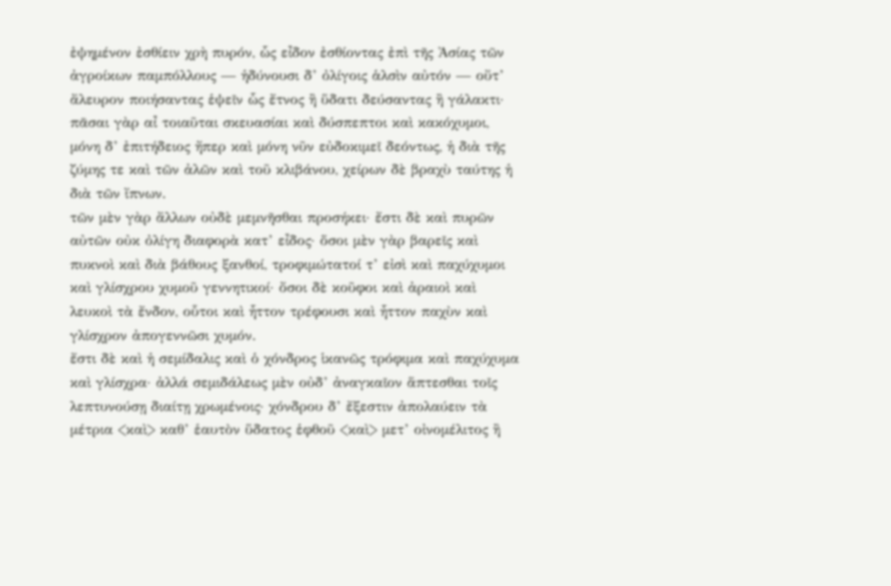ἐψημένον ἐσθίειν χρὴ πυρόν, ὧς εἶδον ἐσθίοντας ἐπὶ τῆς Ἀσίας τῶν ἀγροίκων παμπόλλους — ἡδύνουσι δ’ ὀλίγοις ἁλσὶν αὐτόν — οὔτ’ ἄλευρον ποιήσαντας ἑψεῖν ὧς ἔτνος ἢ ὕδατι δεύσαντας ἢ γάλακτι· πᾶσαι γὰρ αἶ τοιαῦται σκευασίαι καὶ δύσπεπτοι καὶ κακόχυμοι, μόνη δ’ ἐπιτήδειος ἤπερ καὶ μόνη νῦν εὐδοκιμεῖ δεόντως, ἡ διὰ τῆς ζύμης τε καὶ τῶν ἀλῶν καὶ τοῦ κλιβάνου, χείρων δὲ βραχὺ ταύτης ἡ διὰ τῶν ἴπνων.
τῶν μὲν γὰρ ἄλλων οὐδὲ μεμνῆσθαι προσήκει· ἔστι δὲ καὶ πυρῶν αὐτῶν οὐκ ὀλίγη διαφορὰ κατ’ εἶδος· ὅσοι μὲν γὰρ βαρεῖς καὶ πυκνοὶ καὶ διὰ βάθους ξανθοί, τροφιμώτατοί τ’ εἰσὶ καὶ παχύχυμοι καὶ γλίσχρου χυμοῦ γεννητικοί· ὄσοι δὲ κοῦφοι καὶ ἀραιοὶ καὶ λευκοὶ τὰ ἔνδον, οὗτοι καὶ ἧττον τρέφουσι καὶ ἧττον παχὺν καὶ γλίσχρον ἀπογεννῶσι χυμόν.
ἔστι δὲ καὶ ἡ σεμίδαλις καὶ ὁ χόνδρος ἱκανῶς τρόφιμα καὶ παχύχυμα καὶ γλίσχρα· ἀλλά σεμιδάλεως μὲν οὐδ’ ἀναγκαῖον ἅπτεσθαι τοῖς λεπτυνούσῃ διαίτῃ χρωμένοις· χόνδρου δ’ ἔξεστιν ἀπολαύειν τὰ μέτρια <καὶ> καθ’ ἑαυτὸν ὕδατος ἑφθοῦ <καὶ> μετ’ οἰνομέλιτος ἢ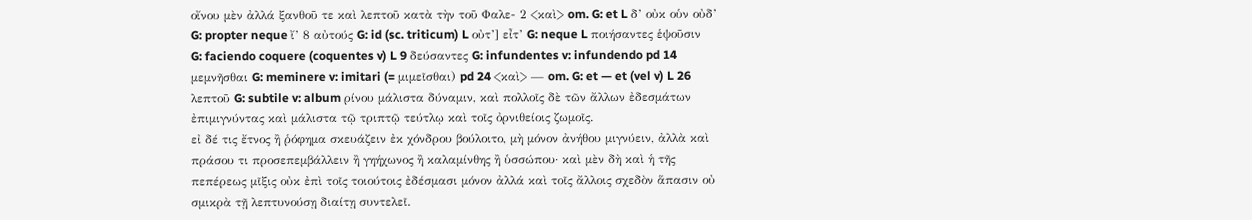οἴνου μὲν ἀλλά ξανθοῦ τε καὶ λεπτοῦ κατὰ τὴν τοῦ Φαλε- 2 <καὶ> om. G: et L δ’ οὐκ οὑν οὐδ’ G: propter neque ἴ’ 8 αὐτούς G: id (sc. triticum) L οὐτ’] εἶτ’ G: neque L ποιήσαντες ἑψοῦσιν G: faciendo coquere (coquentes v) L 9 δεύσαντες G: infundentes v: infundendo pd 14 μεμνῆσθαι G: meminere v: imitari (= μιμεῖσθαι) pd 24 <καὶ> — om. G: et — et (vel v) L 26 λεπτοῦ G: subtile v: album ρίνου μάλιστα δύναμιν, καὶ πολλοῖς δὲ τῶν ἄλλων ἐδεσμάτων ἐπιμιγνύντας καὶ μάλιστα τῷ τριπτῷ τεύτλῳ καὶ τοῖς ὀρνιθείοις ζωμοῖς.
εἰ δέ τις ἔτνος ἢ ῥόφημα σκευάζειν ἐκ χόνδρου βούλοιτο, μὴ μόνον ἀνήθου μιγνύειν, ἀλλὰ καὶ πράσου τι προσεπεμβάλλειν ἢ γηήχωνος ἢ καλαμίνθης ἢ ὑσσώπου· καὶ μὲν δὴ καὶ ἡ τῆς πεπέρεως μῖξις οὐκ ἐπὶ τοῖς τοιούτοις ἐδέσμασι μόνον ἀλλά καὶ τοῖς ἄλλοις σχεδὸν ἅπασιν οὐ σμικρὰ τῇ λεπτυνούσῃ διαίτῃ συντελεῖ.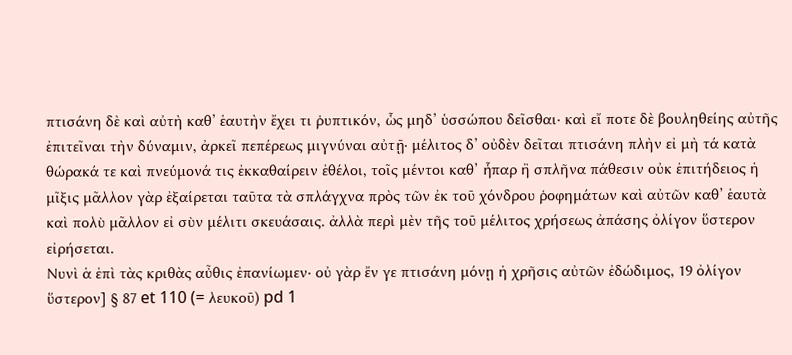πτισάνη δὲ καὶ αὐτὴ καθ’ ἑαυτὴν ἔχει τι ῥυπτικόν, ὧς μηδ’ ὑσσώπου δεῖσθαι· καὶ εἴ ποτε δὲ βουληθείης αὐτῆς ἐπιτεῖναι τὴν δύναμιν, ἀρκεῖ πεπέρεως μιγνύναι αὐτῇ· μέλιτος δ’ οὐδὲν δεῖται πτισάνη πλὴν εἰ μὴ τά κατὰ θώρακά τε καὶ πνεύμονά τις ἐκκαθαίρειν ἐθέλοι, τοῖς μέντοι καθ’ ἧπαρ ἢ σπλῆνα πάθεσιν οὐκ ἐπιτήδειος ἡ μῖξις μᾶλλον γὰρ ἐξαίρεται ταῦτα τὰ σπλάγχνα πρὸς τῶν ἐκ τοῦ χόνδρου ῥοφημάτων καὶ αὐτῶν καθ’ ἑαυτὰ καὶ πολὺ μᾶλλον εἰ σὺν μέλιτι σκευάσαις. ἀλλὰ περὶ μὲν τῆς τοῦ μέλιτος χρήσεως ἀπάσης ὀλίγον ὕστερον εἰρήσεται.
Νυνὶ ἁ ἐπὶ τὰς κριθὰς αὖθις ἐπανίωμεν· οὐ γὰρ ἔν γε πτισάνη μόνῃ ἡ χρῆσις αὐτῶν ἐδώδιμος, 19 ὀλίγον ὕστερον] § 87 et 110 (= λευκοῦ) pd 1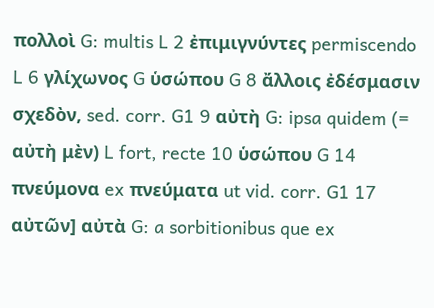πολλοὶ G: multis L 2 ἐπιμιγνύντες permiscendo L 6 γλίχωνος G ὑσώπου G 8 ἄλλοις ἐδέσμασιν σχεδὸν, sed. corr. G1 9 αὐτὴ G: ipsa quidem (= αὐτὴ μὲν) L fort, recte 10 ὑσώπου G 14 πνεύμονα ex πνεύματα ut vid. corr. G1 17 αὐτῶν] αὐτὰ G: a sorbitionibus que ex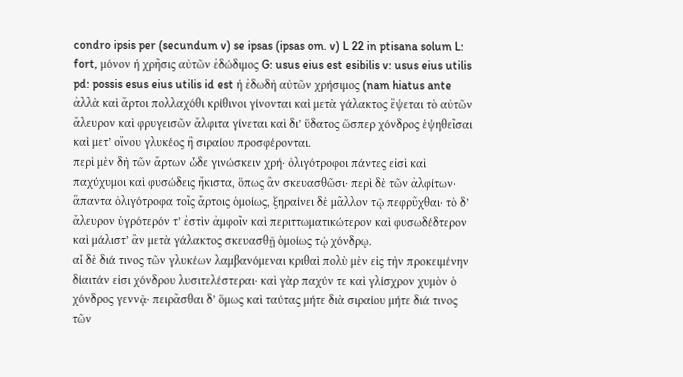condro ipsis per (secundum v) se ipsas (ipsas om. v) L 22 in ptisana solum L: fort, μόνον ἡ χρῆσις αὐτῶν ἐδώδιμος G: usus eius est esibilis v: usus eius utilis pd: possis esus eius utilis id est ἡ ἐδωδὴ αὐτῶν χρήσιμος (nam hiatus ante ἀλλὰ καὶ ἄρτοι πολλαχόθι κρίθινοι γίνονται καὶ μετὰ γάλακτος ἕψεται τὸ αὐτῶν ἄλευρον καὶ φρυγεισῶν ἄλφιτα γίνεται καὶ δι’ ὕδατος ὥσπερ χόνδρος ἑψηθεῖσαι καὶ μετ’ οἴνου γλυκέος ἢ σιραίου προσφέρονται.
περὶ μὲν δὴ τῶν ἄρτων ὧδε γινώσκειν χρή· ὀλιγότροφοι πάντες εἰσὶ καὶ παχύχυμοι καὶ φυσώδεις ἤκιστα, ὅπως ἂν σκευασθῶσι· περὶ δὲ τῶν ἀλφίτων· ἅπαντα ὀλιγότροφα τοῖς ἄρτοις ὁμοίως, ξηραίνει δὲ μᾶλλον τῷ πεφρῦχθαι· τὸ δ’ ἄλευρον ὑγρότερόν τ’ ἐστὶν ἀμφοῖν καὶ περιττωματικώτερον καὶ φυσωδέδτερον καὶ μάλιστ’ ἂν μετὰ γάλακτος σκευασθῇ ὁμοίως τῴ χόνδρῳ.
αἶ δὲ διά τινος τῶν γλυκέων λαμβανόμεναι κριθαὶ πολὺ μὲν εἰς τὴν προκειμένην δίαιτάν εἰσι χόνδρου λυσιτελέστεραι· καὶ γὰρ παχύν τε καὶ γλίσχρον χυμὸν ὁ χόνδρος γεννᾷ· πειρᾶσθαι δ’ ὅμως καὶ ταύτας μήτε διὰ σιραίου μήτε διά τινος τῶν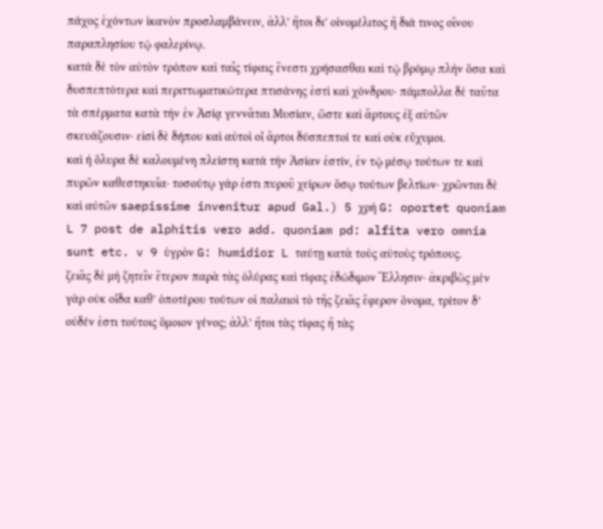πάχος ἐχόντων ἱκανὸν προσλαμβάνειν, ἀλλ’ ἤτοι δι’ οἰνομέλιτος ἢ διά τινος οἴνου παραπλησίου τῷ φαλερίνῳ.
κατά δὲ τὸν αὐτὸν τρόπον καὶ ταῖς τίφαις ἔνεστι χρήσασθαι καὶ τῷ βρόμῳ πλὴν ὅσα καὶ δυσπεπτότερα καὶ περιττωματικώτερα πτισάνης ἐστὶ καὶ χόνδρου· πάμπολλα δὲ ταῦτα τὰ σπέρματα κατὰ τὴν ἐν Ἀσίᾳ γεννᾶται Μυσίαν, ὥστε καὶ ἄρτους ἐξ αὐτῶν σκευάζουσιν· εἰσὶ δὲ δήπου καὶ αὐτοὶ οἶ ἄρτοι δύσπεπτοί τε καὶ οὐκ εὔχυμοι.
καὶ ἡ ὄλυρα δὲ καλουμένη πλείστη κατά τὴν Ἀσίαν ἐστίν, ἐν τῷ μέσῳ τούτων τε καὶ πυρῶν καθεστηκυῖα· τοσούτῳ γάρ ἐστι πυροῦ χείρων ὅσῳ τούτων βελτίων· χρῶνται δὲ καὶ αὐτῶν saepissime invenitur apud Gal.) 5 χρὴ G: oportet quoniam L 7 post de alphitis vero add. quoniam pd: alfita vero omnia sunt etc. v 9 ὑγρὸν G: humidior L ταύτῃ κατὰ τοὺς αὐτοὺς τρόπους.
ζειᾶς δὲ μὴ ζητεῖν ἕτερον παρὰ τὰς ὀλύρας καὶ τίφας ἐδώδιμον Ἕλλησιν· ἀκριβῶς μὲν γὰρ οὐκ οἶδα καθ’ ὁποτέρου τούτων οἱ παλαιοὶ τὸ τῆς ζειᾶς ἔφερον ὄνομα, τρίτον δ’ οὐδέν ἐστι τούτοις ὅμοιον γένος; ἀλλ’ ἤτοι τὰς τίφας ἢ τὰς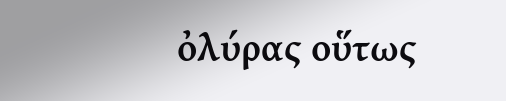ὀλύρας οὕτως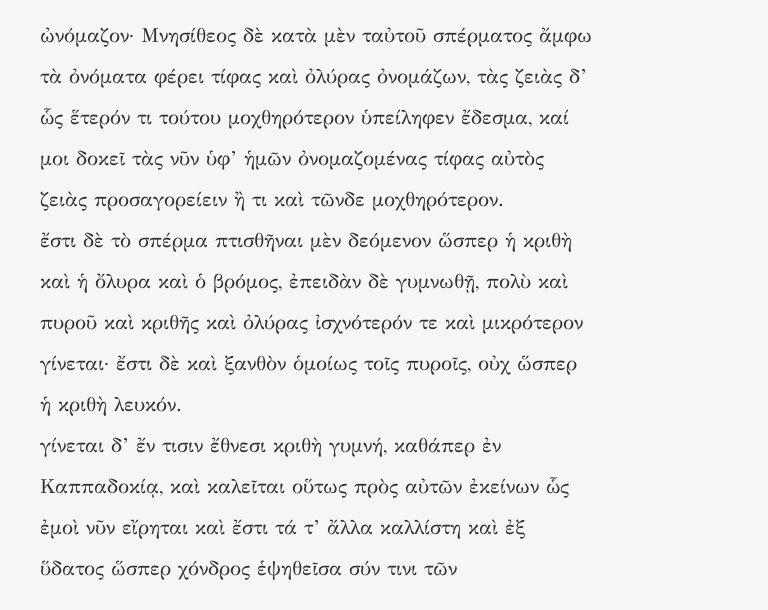ὠνόμαζον· Μνησίθεος δὲ κατὰ μὲν ταὐτοῦ σπέρματος ἄμφω τὰ ὀνόματα φέρει τίφας καὶ ὀλύρας ὀνομάζων, τὰς ζειὰς δ’ ὧς ἕτερόν τι τούτου μοχθηρότερον ὑπείληφεν ἔδεσμα, καί μοι δοκεῖ τὰς νῦν ὑφ’ ἡμῶν ὀνομαζομένας τίφας αὐτὸς ζειὰς προσαγορείειν ἢ τι καὶ τῶνδε μοχθηρότερον.
ἔστι δὲ τὸ σπέρμα πτισθῆναι μὲν δεόμενον ὥσπερ ἡ κριθὴ καὶ ἡ ὄλυρα καὶ ὁ βρόμος, ἐπειδὰν δὲ γυμνωθῇ, πολὺ καὶ πυροῦ καὶ κριθῆς καὶ ὀλύρας ἰσχνότερόν τε καὶ μικρότερον γίνεται· ἔστι δὲ καὶ ξανθὸν ὁμοίως τοῖς πυροῖς, οὐχ ὥσπερ ἡ κριθὴ λευκόν.
γίνεται δ’ ἔν τισιν ἔθνεσι κριθὴ γυμνή, καθάπερ ἐν Καππαδοκίᾳ, καὶ καλεῖται οὕτως πρὸς αὐτῶν ἐκείνων ὧς ἐμοὶ νῦν εἴρηται καὶ ἔστι τά τ’ ἄλλα καλλίστη καὶ ἐξ ὕδατος ὥσπερ χόνδρος ἑψηθεῖσα σύν τινι τῶν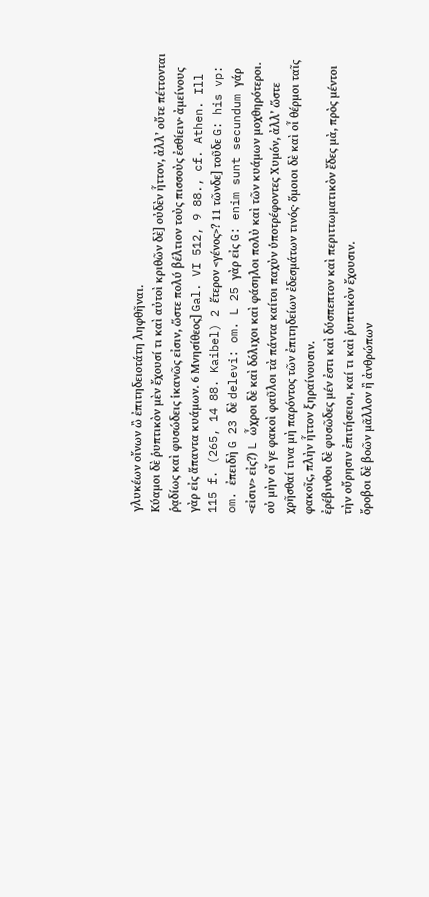γλυκέων οἴνων ὢ ἐπιτηδειοτάτη ληφθῆναι.
Κύαμοι δὲ ῥυπτικὸν μὲν ἔχουσί τι καὶ αὐτοὶ κριθῶν δὲ] οὐδὲν ἧττον, ἀλλ’ οὔτε πέττονται ῥᾳδίως καὶ φυσώδεις ἱκανῶς εἰσιν, ὥστε πολύ βέλτιον τοὺς πισσοὺς ἐσθίειν· ἀμείνους γὰρ εἰς ἅπαντα κυάμων. 6 Μνησίθεος] Gal. VI 512, 9 88., cf. Athen. Ill 115 f. (265, 14 88. Kaibel) 2 ἕτερον <γένος>? 11 τῶνδε] τοῦδε G: his vp: om. ἐπειδὴ G 23 δὲ delevi: om. L 25 γὰρ εἰς G: enim sunt secundum γάρ <εἰσιν> εἰς?) L ὦχροι δὲ καὶ δόλιχοι καὶ φάσηλοι πολὺ καὶ τῶν κυάμων μοχθηρότεροι.
οὐ μὴν οἴ γε φακοὶ φαῦλοι τὰ πάντα καίτοι παχὺν ὑποτρέφοντες Χυμόν, ἀλλ’ ὥστε χρῆσθαί τινα μὴ παρόντος τῶν ἐπιτηδείων ἐδεσμάτων τινός· ὅμοιοι δὲ καὶ οἶ θέρμοι ταῖς φακοῖς, πλὴν ἧττον ξηραίνουσιν.
ἐρέβινθοι δὲ φυσῶδες μέν ἐστι καὶ δύσπεπτον καὶ περιττωματικὸν ἔδες μὰ, πρὸς μέντοι τὴν οὔρησιν ἐπιτήσειοι, καί τι καὶ ῥυπτικὸν ἔχουσιν.
ὄροβοι δὲ βοῶν μᾶλλον ἢ ἀνθρώπων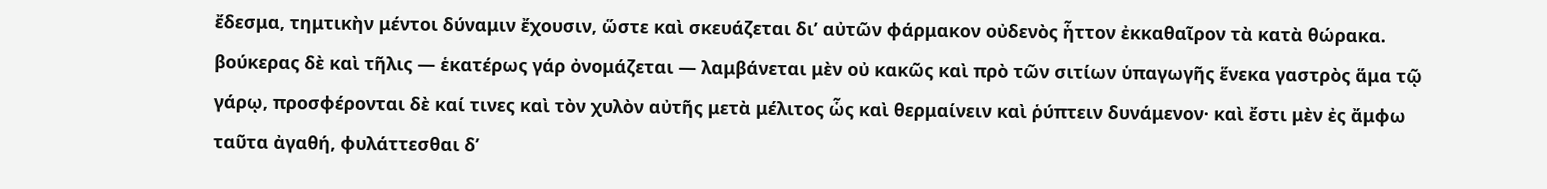ἔδεσμα, τημτικὴν μέντοι δύναμιν ἔχουσιν, ὥστε καὶ σκευάζεται δι’ αὐτῶν φάρμακον οὐδενὸς ἧττον ἐκκαθαῖρον τὰ κατὰ θώρακα.
βούκερας δὲ καὶ τῆλις — ἑκατέρως γάρ ὀνομάζεται — λαμβάνεται μὲν οὐ κακῶς καὶ πρὸ τῶν σιτίων ὑπαγωγῆς ἕνεκα γαστρὸς ἅμα τῷ γάρῳ, προσφέρονται δὲ καί τινες καὶ τὸν χυλὸν αὐτῆς μετὰ μέλιτος ὧς καὶ θερμαίνειν καὶ ῥύπτειν δυνάμενον· καὶ ἔστι μὲν ἐς ἄμφω ταῦτα ἀγαθή, φυλάττεσθαι δ’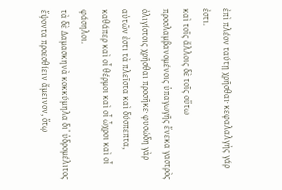ἐπὶ πλέον ταύτῃ χρῆσθαι· κεφαλαλγὴς γάρ ἐστι.
καὶ τοῖς ἄλλοις δὲ τοῖς οὕτω προσλαμβανομένοις ὑπαγωγῆς ἕνεκα γαστρὸς ὀλιγίστοις χρῆσθαι προσῆκε· φυσώδη γὰρ αὐτῶν ἐστι τὰ πλεῖστα καὶ δύσπεπτα, καθάπερ καὶ οἶ θέρμοι καὶ οἶ ὦχροι καὶ οἶ φάσηλοι.
τὰ δὲ Δαμασκηνὰ κοκκύμηλα δι’ ὑδρομέλιτος ἕψοντα προεσθίειν ἄμεινον, ὅτῳ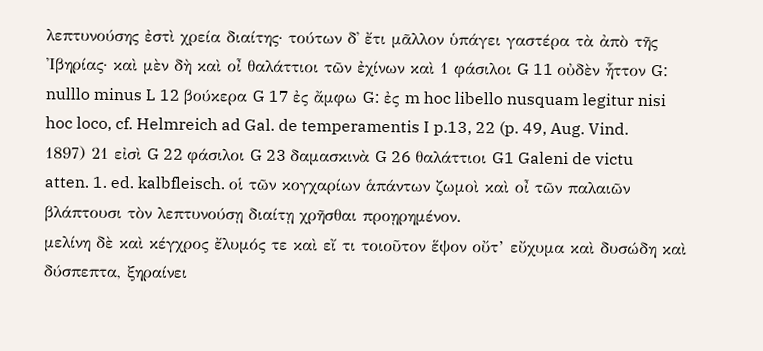λεπτυνούσης ἐστὶ χρεία διαίτης· τούτων δ᾿ ἔτι μᾶλλον ὑπάγει γαστέρα τὰ ἀπὸ τῆς Ἰβηρίας· καὶ μὲν δὴ καὶ οἶ θαλάττιοι τῶν ἐχίνων καὶ 1 φάσιλοι G 11 οὐδὲν ἧττον G: nulllo minus L 12 βούκερα G 17 ἐς ἄμφω G: ἐς m hoc libello nusquam legitur nisi hoc loco, cf. Helmreich ad Gal. de temperamentis I p.13, 22 (p. 49, Aug. Vind. 1897) 21 εἰσὶ G 22 φάσιλοι G 23 δαμασκινὰ G 26 θαλάττιοι G1 Galeni de victu atten. 1. ed. kalbfleisch. οἱ τῶν κογχαρίων ἁπάντων ζωμοὶ καὶ οἶ τῶν παλαιῶν βλάπτουσι τὸν λεπτυνούσῃ διαίτῃ χρῆσθαι προῃρημένον.
μελίνη δὲ καὶ κέγχρος ἔλυμός τε καὶ εἴ τι τοιοῦτον ἕψον οὔτ’ εὔχυμα καὶ δυσώδη καὶ δύσπεπτα, ξηραίνει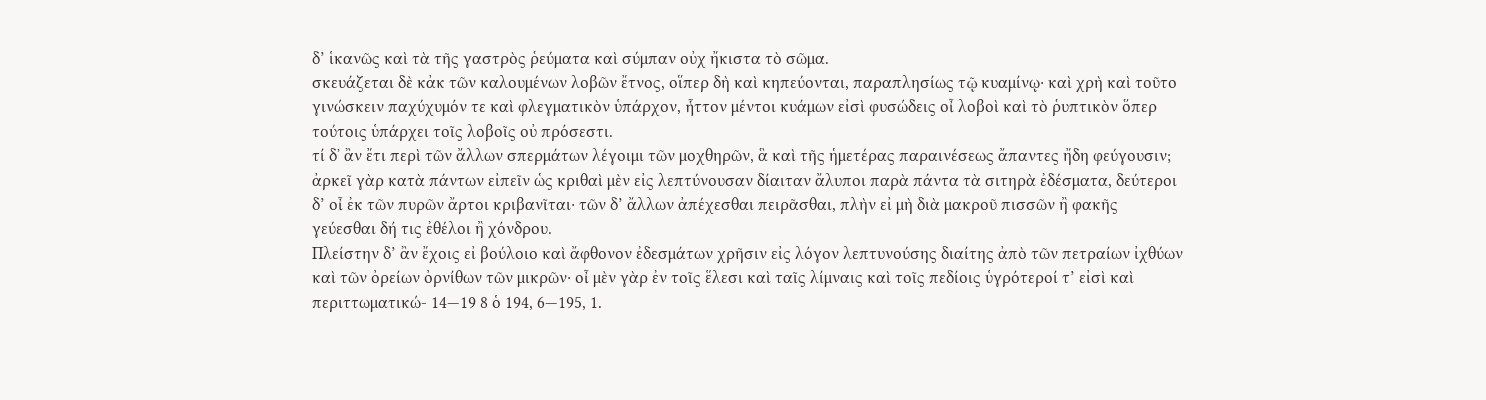δ’ ἱκανῶς καὶ τὰ τῆς γαστρὸς ῥεύματα καὶ σύμπαν οὐχ ἤκιστα τὸ σῶμα.
σκευάζεται δὲ κἀκ τῶν καλουμένων λοβῶν ἔτνος, οἵπερ δὴ καὶ κηπεύονται, παραπλησίως τῷ κυαμίνῳ· καὶ χρὴ καὶ τοῦτο γινώσκειν παχύχυμόν τε καὶ φλεγματικὸν ὑπάρχον, ἧττον μέντοι κυάμων εἰσὶ φυσώδεις οἶ λοβοὶ καὶ τὸ ῥυπτικὸν ὅπερ τούτοις ὑπάρχει τοῖς λοβοῖς οὐ πρόσεστι.
τί δ᾿ ἂν ἔτι περὶ τῶν ἄλλων σπερμάτων λέγοιμι τῶν μοχθηρῶν, ἃ καὶ τῆς ἡμετέρας παραινέσεως ἄπαντες ἤδη φεύγουσιν; ἀρκεῖ γὰρ κατὰ πάντων εἰπεῖν ὡς κριθαὶ μὲν εἰς λεπτύνουσαν δίαιταν ἄλυποι παρὰ πάντα τὰ σιτηρὰ ἐδέσματα, δεύτεροι δ’ οἶ ἐκ τῶν πυρῶν ἄρτοι κριβανῖται· τῶν δ’ ἄλλων ἀπέχεσθαι πειρᾶσθαι, πλὴν εἰ μὴ διὰ μακροῦ πισσῶν ἢ φακῆς γεύεσθαι δή τις ἐθέλοι ἢ χόνδρου.
Πλείστην δ’ ἂν ἔχοις εἰ βούλοιο καὶ ἄφθονον ἐδεσμάτων χρῆσιν εἰς λόγον λεπτυνούσης διαίτης ἀπὸ τῶν πετραίων ἰχθύων καὶ τῶν ὀρείων ὀρνίθων τῶν μικρῶν· οἶ μὲν γὰρ ἐν τοῖς ἕλεσι καὶ ταῖς λίμναις καὶ τοῖς πεδίοις ὑγρότεροί τ’ εἰσὶ καὶ περιττωματικώ- 14—19 8 ὁ 194, 6—195, 1.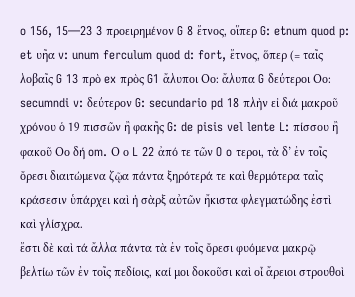o 156, 15—23 3 προειρημένον G 8 ἔτνος, οἵπερ G: etnum quod p: et υῆα v: unum ferculum quod d: fort, ἔτνος, ὅπερ (= ταῖς λοβαῖς G 13 πρὸ ex πρὸς G1 ἄλυποι Οο: ἄλυπα G δεύτεροι Οο: secumndi v: δεύτερον G: secundario pd 18 πλὴν εἰ διά μακροῦ χρόνου ὁ 19 πισσῶν ἢ φακῆς G: de pisis vel lente L: πίσσου ἢ φακοῦ Οο δή om. Ο ο L 22 ἀπό τε τῶν O o τεροι, τὰ δ’ ἐν τοῖς ὄρεσι διαιτώμενα ζῷα πάντα ξηρότερά τε καὶ θερμότερα ταῖς κράσεσιν ὑπάρχει καὶ ἡ σὰρξ αὐτῶν ἤκιστα φλεγματώδης ἐστὶ καὶ γλίσχρα.
ἔστι δὲ καὶ τά ἄλλα πάντα τὰ ἐν τοῖς ὄρεσι φυόμενα μακρῷ βελτίω τῶν ἐν τοῖς πεδίοις, καί μοι δοκοῦσι καὶ οἶ ἄρειοι στρουθοὶ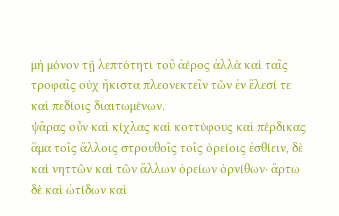μὴ μόνον τῇ λεπτότητι τοῦ ἀέρος ἀλλὰ καὶ ταῖς τροφαῖς οὐχ ἤκιστα πλεονεκτεῖν τῶν ἐν ἕλεσί τε καὶ πεδίοις διαιτωμένων.
ψᾶρας οὖν καὶ κίχλας καὶ κοττύφους καὶ πέρδικας ἅμα τοῖς ἄλλοις στρουθοῖς τοῖς ὀρείοις ἐσθίειν, δὲ καὶ νηττῶν καὶ τῶν ἄλλων ὀρείων ὀρνίθων· ἄρτω δὲ καὶ ὠτίδων καὶ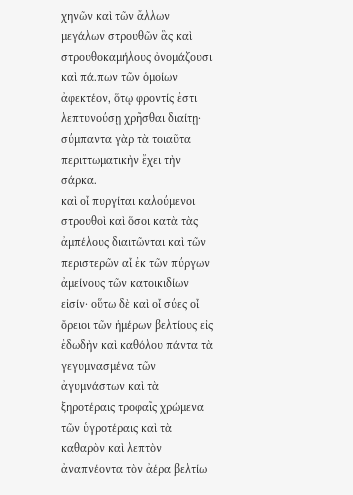χηνῶν καὶ τῶν ἄλλων μεγάλων στρουθῶν ἃς καὶ στρουθοκαμήλους ὀνομάζουσι καὶ πά.πων τῶν ὁμοίων ἀφεκτέον, ὅτῳ φροντίς ἐστι λεπτυνούσῃ χρῆσθαι διαίτῃ· σύμπαντα γὰρ τὰ τοιαῦτα περιττωματικὴν ἔχει τὴν σάρκα.
καὶ οἶ πυργίται καλούμενοι στρουθοὶ καὶ ὅσοι κατὰ τὰς ἀμπέλους διαιτῶνται καὶ τῶν περιστερῶν αἶ ἐκ τῶν πύργων ἀμείνους τῶν κατοικιδίων εἰσίν· οὕτω δὲ καὶ οἶ σύες οἶ ὄρειοι τῶν ἡμέρων βελτίους εἰς ἐδωδὴν καὶ καθόλου πάντα τὰ γεγυμνασμένα τῶν ἀγυμνάστων καὶ τὰ ξηροτέραις τροφαῖς χρώμενα τῶν ὑγροτέραις καὶ τὰ καθαρὸν καὶ λεπτὸν ἀναπνέοντα τὸν ἀέρα βελτίω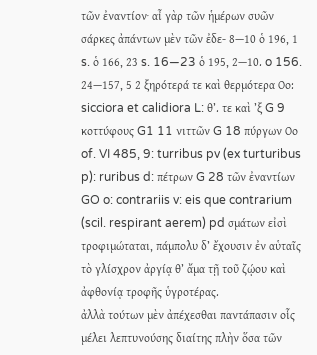τῶν ἐναντίον· αἶ γὰρ τῶν ἡμέρων συῶν σάρκες ἀπάντων μὲν τῶν ἐδε- 8—10 ὁ 196, 1 s. ὁ 166, 23 s. 16—23 ὁ 195, 2—10. o 156. 24—157, 5 2 ξηρότερά τε καὶ θερμότερα Οο: sicciora et calidiora L: θ’. τε καὶ ’ξ G 9 κοττύφους G1 11 νιττῶν G 18 πύργων Οο of. VI 485, 9: turribus pv (ex turturibus p): ruribus d: πέτρων G 28 τῶν ἐναντίων GO o: contrariis v: eis que contrarium (scil. respirant aerem) pd σμάτων εἰσὶ τροφιμώταται, πάμπολυ δ’ ἔχουσιν ἐν αὑταῖς τὸ γλίσχρον ἀργίᾳ θ’ ἄμα τῇ τοῦ ζῴου καὶ ἀφθονίᾳ τροφῆς ὑγροτέρας.
ἀλλὰ τούτων μὲν ἀπέχεσθαι παντάπασιν οἷς μέλει λεπτυνούσης διαίτης πλὴν ὅσα τῶν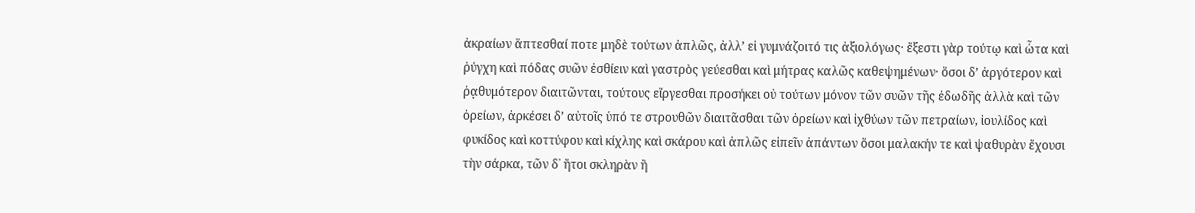ἀκραίων ἅπτεσθαί ποτε μηδὲ τούτων ἀπλῶς, ἀλλ’ εἰ γυμνάζοιτό τις ἀξιολόγως· ἔξεστι γὰρ τούτῳ καὶ ὧτα καὶ ῥύγχη καὶ πόδας συῶν ἐσθίειν καὶ γαστρὸς γεύεσθαι καὶ μήτρας καλῶς καθεψημένων· ὅσοι δ’ ἀργότερον καὶ ῥᾳθυμότερον διαιτῶνται, τούτους εἴργεσθαι προσήκει οὐ τούτων μόνον τῶν συῶν τῆς ἐδωδῆς ἀλλὰ καὶ τῶν ὀρείων, ἀρκέσει δ’ αὐτοῖς ὑπό τε στρουθῶν διαιτᾶσθαι τῶν ὀρείων καὶ ἰχθύων τῶν πετραίων, ἰουλίδος καὶ φυκίδος καὶ κοττύφου καὶ κίχλης καὶ σκάρου καὶ ἀπλῶς εἰπεῖν ἀπάντων ὅσοι μαλακήν τε καὶ ψαθυρὰν ἔχουσι τὴν σάρκα, τῶν δ᾿ ἤτοι σκληρὰν ἢ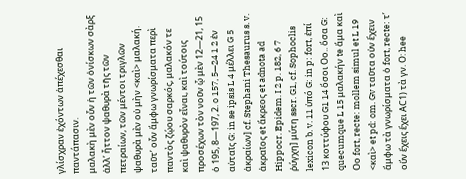γλίσχραν ἐχόντων ἀπέχεσθαι παντάπασιν.
μαλακὴ μὲν οὖν ἡ τῶν ὀνίσκων σὰρξ ἀλλ’ ἧττον ψαθυρὰ τῆς τῶν πετραίων, τῶν μέντοι τριγλῶν ψαθυρὰ μὲν οὐ μὴν <καὶ> μαλακή.
ταῦτ’ οὖν ἄμφω γνωρίσματα περὶ παντὸς ζῴου σαρκός, μαλακόν τε καὶ ψαθυρὸν εἷναι, καὶ τούτοις προσέχων τὸν νοῦν ᾧ μὲν 12—21, 15 ὁ 195, 8—197, 2. o 157, 5—24 1 2 ἐν αὐταῖς G: in se ipsis L 4 μέλλει G 5 ἀκραίων] cf. Stephani Thesaurus s. v. ἀκραῖος et ἄκρεος et adnota ad Hippocr. Epidem. I 2 p. 182, 6 7 ῥύγχη] μύτη sscr. G1, cf. Sophoclis lexicon b. v. 11 ὑπό G: in p: fort, ἐπί 13 κοττύφου G1 14 ὅσοι Οο.. ὅσα G: quecumque L 15 μαλακήν te ἄμα καὶ Οο fort, recte: mollem simul et L 19 <καὶ> et pd: om. Gv ταῦτα οὑν ἔχειν ἄμφω τὰ γνωρίσματα ὁ fort, recte: τ’ οὔν ἔχεις ἔχει ΑC1) τὰ γν. Ο: hee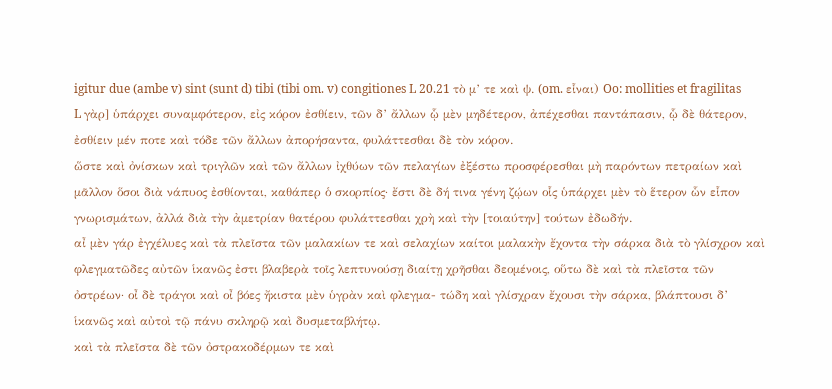igitur due (ambe v) sint (sunt d) tibi (tibi om. v) congitiones L 20.21 τὸ μ’ τε καὶ ψ. (om. εἷναι) Oo: mollities et fragilitas L γὰρ] ὑπάρχει συναμφότερον, εἰς κόρον ἐσθίειν, τῶν δ’ ἄλλων ᾧ μὲν μηδέτερον, ἀπέχεσθαι παντάπασιν, ᾧ δὲ θάτερον, ἐσθίειν μέν ποτε καὶ τόδε τῶν ἄλλων ἀπορήσαντα, φυλάττεσθαι δὲ τὸν κόρον.
ὥστε καὶ ὀνίσκων καὶ τριγλῶν καὶ τῶν ἄλλων ἰχθύων τῶν πελαγίων ἐξέστω προσφέρεσθαι μὴ παρόντων πετραίων καὶ μᾶλλον ὅσοι διὰ νάπυος ἐσθίονται, καθάπερ ὁ σκορπίος· ἔστι δὲ δή τινα γένη ζῴων οἷς ὑπάρχει μὲν τὸ ἕτερον ὧν εἷπον γνωρισμάτων, ἀλλά διὰ τὴν ἀμετρίαν θατέρου φυλάττεσθαι χρὴ καὶ τὴν [τοιαύτην] τούτων ἐδωδήν.
αἶ μὲν γάρ ἐγχέλυες καὶ τὰ πλεῖστα τῶν μαλακίων τε καὶ σελαχίων καίτοι μαλακὴν ἔχοντα τὴν σάρκα διὰ τὸ γλίσχρον καὶ φλεγματῶδες αὐτῶν ἱκανῶς ἐστι βλαβερὰ τοῖς λεπτυνούσῃ διαίτῃ χρῆσθαι δεομένοις, οὕτω δὲ καὶ τὰ πλεῖστα τῶν ὀστρέων· οἶ δὲ τράγοι καὶ οἶ βόες ἤκιστα μὲν ὑγρὰν καὶ φλεγμα- τώδη καὶ γλίσχραν ἔχουσι τὴν σάρκα, βλάπτουσι δ’ ἱκανῶς καὶ αὐτοὶ τῷ πάνυ σκληρῷ καὶ δυσμεταβλήτῳ.
καὶ τὰ πλεῖστα δὲ τῶν ὀστρακοδέρμων τε καὶ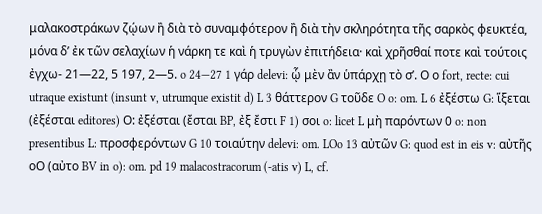μαλακοστράκων ζῴων ἢ διὰ τὸ συναμφότερον ἢ διὰ τὴν σκληρότητα τῆς σαρκὸς φευκτέα, μόνα δ’ ἐκ τῶν σελαχίων ἡ νάρκη τε καὶ ἡ τρυγὼν ἐπιτήδεια· καὶ χρῆσθαί ποτε καὶ τούτοις ἐγχω- 21—22, 5 197, 2—5. o 24—27 1 γάρ delevi: ᾧ μὲν ἂν ὑπάρχῃ τὸ σ’. Ο ο fort, recte: cui utraque existunt (insunt v, utrumque existit d) L 3 θάττερον G τοῦδε O o: om. L 6 ἐξέστω G: ἵξεται (ἐξέσται editores) Ο: ἐξέσται (ἔσται BP, ἐξ ἔστι F 1) σοι o: licet L μὴ παρόντων 0 o: non presentibus L: προσφερόντων G 10 τοιαύτην delevi: om. LOo 13 αὐτῶν G: quod est in eis v: αὐτῆς οΟ (αὐτο BV in o): om. pd 19 malacostracorum (-atis v) L, cf.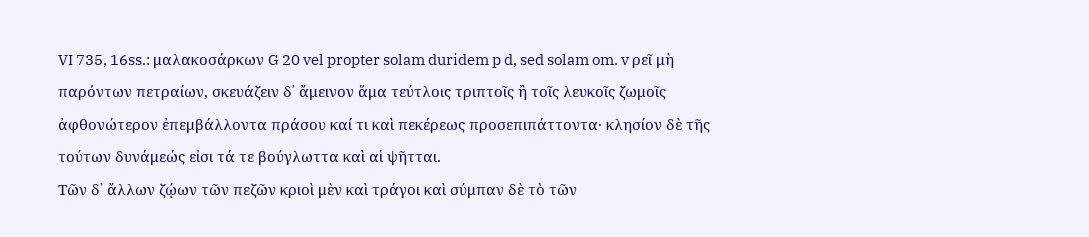VI 735, 16ss.: μαλακοσάρκων G 20 vel propter solam duridem p d, sed solam om. v ρεῖ μὴ παρόντων πετραίων, σκευάζειν δ᾿ ἄμεινον ἅμα τεύτλοις τριπτοῖς ἢ τοῖς λευκοῖς ζωμοῖς ἀφθονώτερον ἐπεμβάλλοντα πράσου καί τι καὶ πεκέρεως προσεπιπάττοντα· κλησίον δὲ τῆς τούτων δυνάμεώς εἰσι τά τε βούγλωττα καὶ αἱ ψῆτται.
Τῶν δ᾿ ἄλλων ζῴων τῶν πεζῶν κριοὶ μὲν καὶ τράγοι καὶ σύμπαν δὲ τὸ τῶν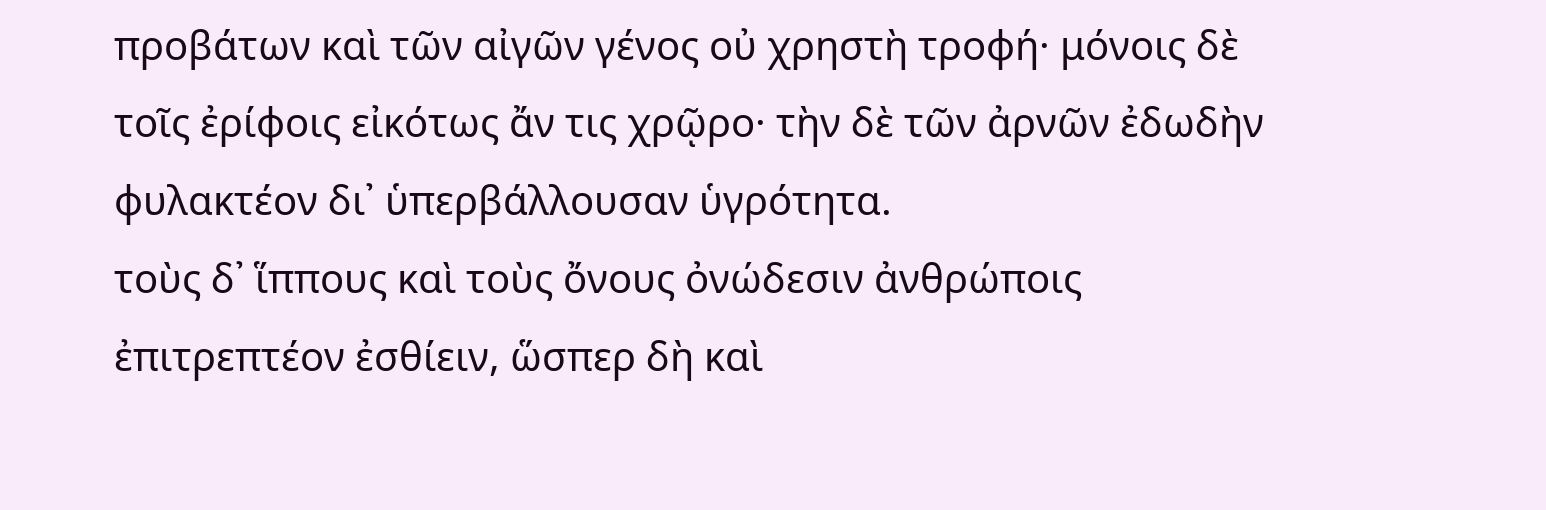προβάτων καὶ τῶν αἰγῶν γένος οὐ χρηστὴ τροφή· μόνοις δὲ τοῖς ἐρίφοις εἰκότως ἄν τις χρῷρο· τὴν δὲ τῶν ἀρνῶν ἐδωδὴν φυλακτέον δι᾿ ὑπερβάλλουσαν ὑγρότητα.
τοὺς δ᾿ ἵππους καὶ τοὺς ὄνους ὀνώδεσιν ἀνθρώποις ἐπιτρεπτέον ἐσθίειν, ὥσπερ δὴ καὶ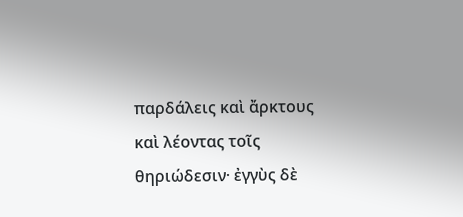παρδάλεις καὶ ἄρκτους καὶ λέοντας τοῖς θηριώδεσιν· ἐγγὺς δὲ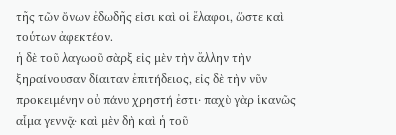τῆς τῶν ὄνων ἐδωδῆς εἰσι καὶ οἱ ἔλαφοι, ὥστε καὶ τούτων ἀφεκτέον.
ἡ δὲ τοῦ λαγωοῦ σὰρξ εἰς μὲν τὴν ἄλλην τὴν ξηραίνουσαν δίαιταν ἐπιτήδειος, εἰς δὲ τὴν νῦν προκειμένην οὐ πάνυ χρηστή ἐστι· παχὺ γὰρ ἱκανῶς αἷμα γεννᾷ· καὶ μὲν δὴ καὶ ἡ τοῦ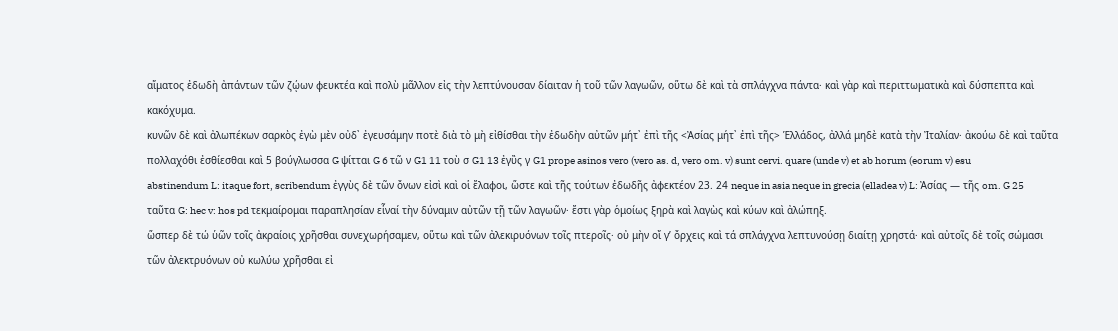αἵματος ἐδωδὴ ἀπάντων τῶν ζῴων φευκτέα καὶ πολὺ μᾶλλον εἰς τὴν λεπτύνουσαν δίαιταν ἡ τοῦ τῶν λαγωῶν, οὕτω δὲ καὶ τὰ σπλάγχνα πάντα· καὶ γὰρ καὶ περιττωματικὰ καὶ δύσπεπτα καὶ κακόχυμα.
κυνῶν δὲ καὶ ἀλωπέκων σαρκὸς ἐγὼ μὲν οὐδ᾿ ἐγευσάμην ποτὲ διὰ τὸ μὴ εἰθίσθαι τὴν ἐδωδὴν αὐτῶν μήτ᾿ ἐπὶ τῆς <Ἀσίας μήτ᾿ ἐπὶ τῆς> Ἑλλάδος, ἀλλά μηδὲ κατὰ τὴν Ἰταλίαν· ἀκούω δὲ καὶ ταῦτα πολλαχόθι ἐσθίεσθαι καὶ 5 βούγλωσσα G ψίτται G 6 τῶ ν G1 11 τοὺ σ G1 13 ἐγὒς γ G1 prope asinos vero (vero as. d, vero om. v) sunt cervi. quare (unde v) et ab horum (eorum v) esu abstinendum L: itaque fort, scribendum ἐγγὺς δὲ τῶν ὄνων εἰσὶ καὶ οἱ ἔλαφοι, ὥστε καὶ τῆς τούτων ἐδωδῆς ἀφεκτέον 23. 24 neque in asia neque in grecia (elladea v) L: Ἀσίας — τῆς om. G 25 ταῦτα G: hec v: hos pd τεκμαίρομαι παραπλησίαν εἷναί τὴν δύναμιν αὐτῶν τῇ τῶν λαγωῶν· ἔστι γὰρ ὁμοίως ξηρὰ καὶ λαγὼς καὶ κύων καὶ ἀλώπηξ.
ὥσπερ δὲ τώ ὑῶν τοῖς ἀκραίοις χρῆσθαι συνεχωρήσαμεν, οὕτω καὶ τῶν ἀλεκιρυόνων τοῖς πτεροῖς· οὐ μὴν οἴ γ’ ὄρχεις καὶ τά σπλάγχνα λεπτυνούσῃ διαίτῃ χρηστά· καὶ αὐτοῖς δὲ τοῖς σώμασι τῶν ἀλεκτρυόνων οὐ κωλύω χρῆσθαι εἰ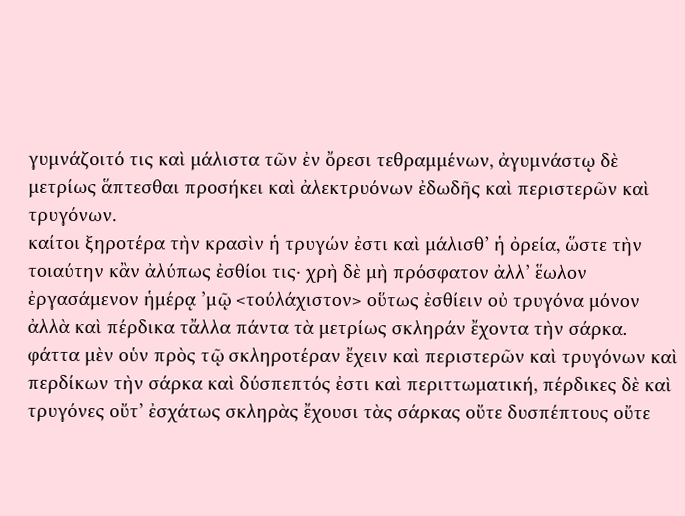γυμνάζοιτό τις καὶ μάλιστα τῶν ἐν ὄρεσι τεθραμμένων, ἀγυμνάστῳ δὲ μετρίως ἅπτεσθαι προσήκει καὶ ἀλεκτρυόνων ἐδωδῆς καὶ περιστερῶν καὶ τρυγόνων.
καίτοι ξηροτέρα τὴν κρασὶν ἡ τρυγών ἐστι καὶ μάλισθ’ ἡ ὀρεία, ὥστε τὴν τοιαύτην κἂν ἀλύπως ἐσθίοι τις· χρὴ δὲ μὴ πρόσφατον ἀλλ’ ἕωλον ἐργασάμενον ἡμέρᾳ ’μῷ <τούλάχιστον> οὕτως ἐσθίειν οὐ τρυγόνα μόνον ἀλλὰ καὶ πέρδικα τἄλλα πάντα τὰ μετρίως σκληράν ἔχοντα τὴν σάρκα.
φάττα μὲν οὑν πρὸς τῷ σκληροτέραν ἔχειν καὶ περιστερῶν καὶ τρυγόνων καὶ περδίκων τὴν σάρκα καὶ δύσπεπτός ἐστι καὶ περιττωματική, πέρδικες δὲ καὶ τρυγόνες οὔτ’ ἐσχάτως σκληρὰς ἔχουσι τὰς σάρκας οὔτε δυσπέπτους οὔτε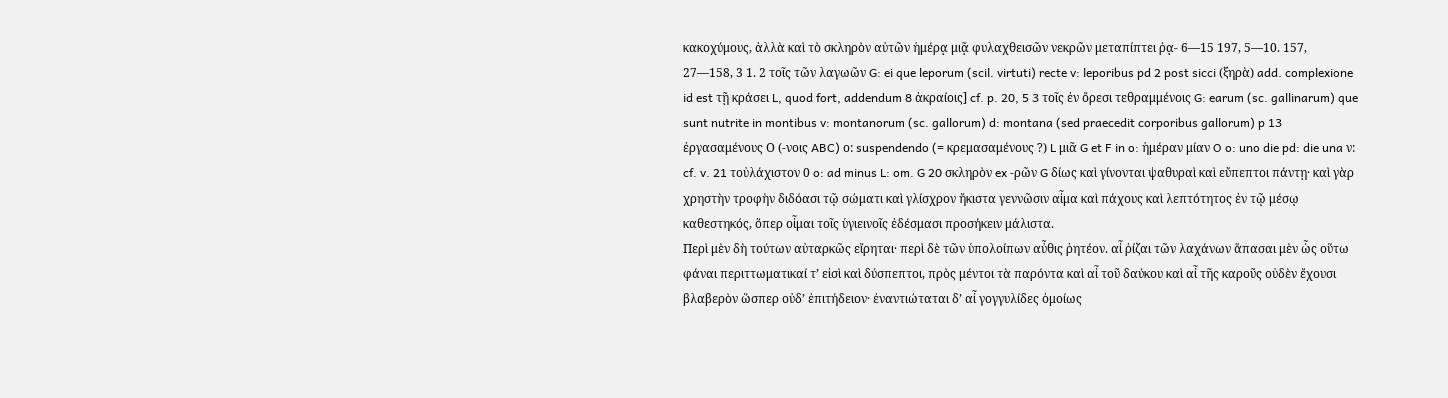κακοχύμους, ἀλλὰ καὶ τὸ σκληρὸν αὐτῶν ἡμέρᾳ μιᾷ φυλαχθεισῶν νεκρῶν μεταπίπτει ῥᾳ- 6—15 197, 5—10. 157, 27—158, 3 1. 2 τοῖς τῶν λαγωῶν G: ei que leporum (scil. virtuti) recte v: leporibus pd 2 post sicci (ξηρὰ) add. complexione id est τῇ κράσει L, quod fort, addendum 8 ἀκραίοις] cf. p. 20, 5 3 τοῖς ἐν ὄρεσι τεθραμμένοις G: earum (sc. gallinarum) que sunt nutrite in montibus v: montanorum (sc. gallorum) d: montana (sed praecedit corporibus gallorum) p 13 ἐργασαμένους Ο (-νοις ABC) ο: suspendendo (= κρεμασαμένους ?) L μιᾶ G et F in o: ἡμέραν μίαν O o: uno die pd: die una ν: cf. v. 21 τοὐλάχιστον 0 o: ad minus L: om. G 20 σκληρὸν ex -ρῶν G δίως καὶ γίνονται ψαθυραὶ καὶ εὔπεπτοι πάντῃ· καὶ γὰρ χρηστὴν τροφὴν διδόασι τῷ σώματι καὶ γλίσχρον ἤκιστα γεννῶσιν αἷμα καὶ πάχους καὶ λεπτότητος ἐν τῷ μέσῳ καθεστηκός, ὅπερ οἶμαι τοῖς ὑγιεινοῖς ἐδέσμασι προσήκειν μάλιστα.
Περὶ μὲν δὴ τούτων αὐταρκῶς εἴρηται· περὶ δὲ τῶν ὑπολοίπων αὖθις ῥητέον. αἶ ῥίζαι τῶν λαχάνων ἅπασαι μὲν ὧς οὕτω φάναι περιττωματικαί τ’ εἰσὶ καὶ δύσπεπτοι, πρὸς μέντοι τὰ παρόντα καὶ αἶ τοῦ δαύκου καὶ αἶ τῆς καροῦς οὐδὲν ἔχουσι βλαβερὸν ὥσπερ οὐδ’ ἐπιτήδειον· ἐναντιώταται δ’ αἶ γογγυλίδες ὁμοίως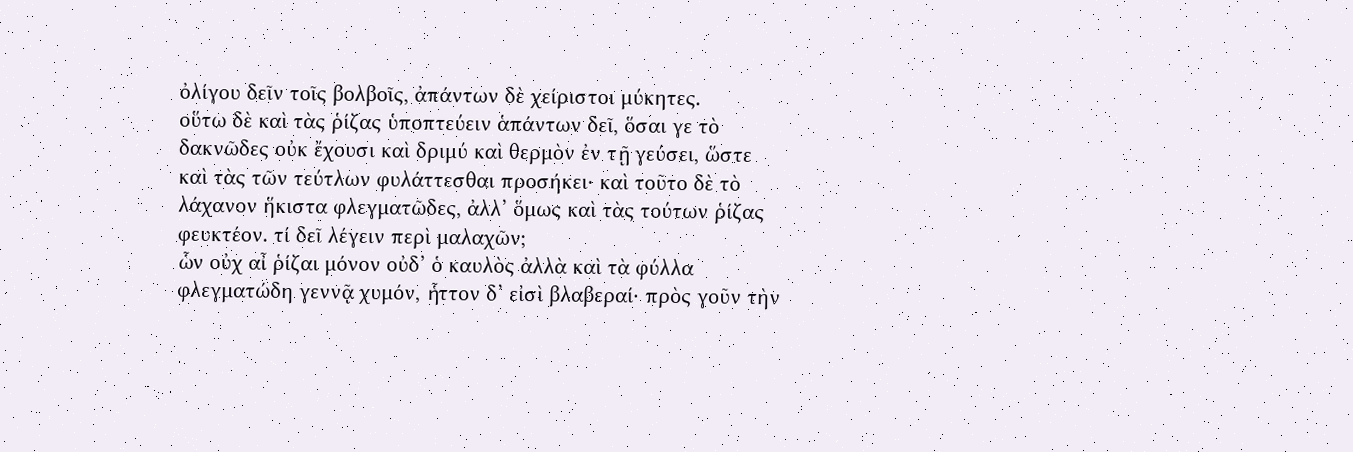ὀλίγου δεῖν τοῖς βολβοῖς, ἀπάντων δὲ χείριστοι μύκητες.
οὕτω δὲ καὶ τὰς ῥίζας ὑποπτεύειν ἁπάντων δεῖ, ὅσαι γε τὸ δακνῶδες οὐκ ἔχουσι καὶ δριμύ καὶ θερμὸν ἐν τῇ γεύσει, ὥστε καὶ τὰς τῶν τεύτλων φυλάττεσθαι προσήκει· καὶ τοῦτο δὲ τὸ λάχανον ἥκιστα φλεγματῶδες, ἀλλ’ ὅμως καὶ τὰς τούτων ῥίζας φευκτέον. τί δεῖ λέγειν περὶ μαλαχῶν;
ὧν οὐχ αἶ ῥίζαι μόνον οὐδ’ ὁ καυλὸς ἀλλὰ καὶ τὰ φύλλα φλεγματώδη γεννᾷ χυμόν, ἧττον δ’ εἰσὶ βλαβεραί· πρὸς γοῦν τὴν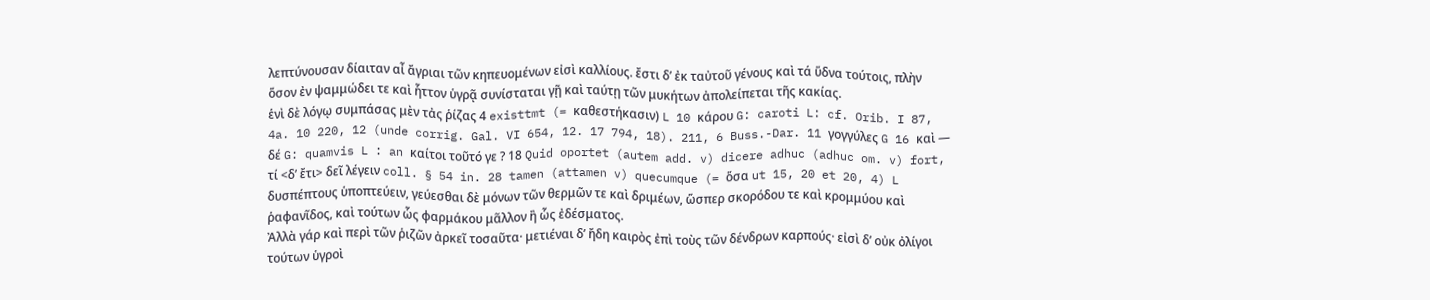λεπτύνουσαν δίαιταν αἶ ἄγριαι τῶν κηπευομένων εἰσὶ καλλίους. ἔστι δ’ ἐκ ταὐτοῦ γένους καὶ τά ὕδνα τούτοις, πλὴν ὅσον ἐν ψαμμώδει τε καὶ ἧττον ὑγρᾷ συνίσταται γῇ καὶ ταύτῃ τῶν μυκήτων ἀπολείπεται τῆς κακίας.
ἑνὶ δὲ λόγῳ συμπάσας μὲν τἀς ῥίζας 4 existtmt (= καθεστήκασιν) L 10 κάρου G: caroti L: cf. Orib. I 87, 4a. 10 220, 12 (unde corrig. Gal. VI 654, 12. 17 794, 18). 211, 6 Buss.-Dar. 11 γογγύλες G 16 καὶ — δέ G: quamvis L : an καίτοι τοῦτό γε ? 18 Quid oportet (autem add. v) dicere adhuc (adhuc om. v) fort, τί <δ’ ἔτι> δεῖ λέγειν coll. § 54 in. 28 tamen (attamen v) quecumque (= ὅσα ut 15, 20 et 20, 4) L δυσπέπτους ὑποπτεύειν, γεύεσθαι δὲ μόνων τῶν θερμῶν τε καὶ δριμέων, ὥσπερ σκορόδου τε καὶ κρομμύου καὶ ῥαφανῖδος, καὶ τούτων ὧς φαρμάκου μᾶλλον ἢ ὧς ἐδέσματος.
Ἀλλὰ γάρ καὶ περὶ τῶν ῥιζῶν ἀρκεῖ τοσαῦτα· μετιέναι δ’ ἤδη καιρὸς ἐπὶ τοὺς τῶν δένδρων καρπούς· εἰσὶ δ’ οὐκ ὀλίγοι τούτων ὑγροὶ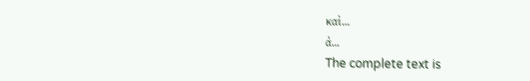καὶ…
ἀ…
The complete text is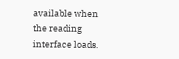available when the reading interface loads.